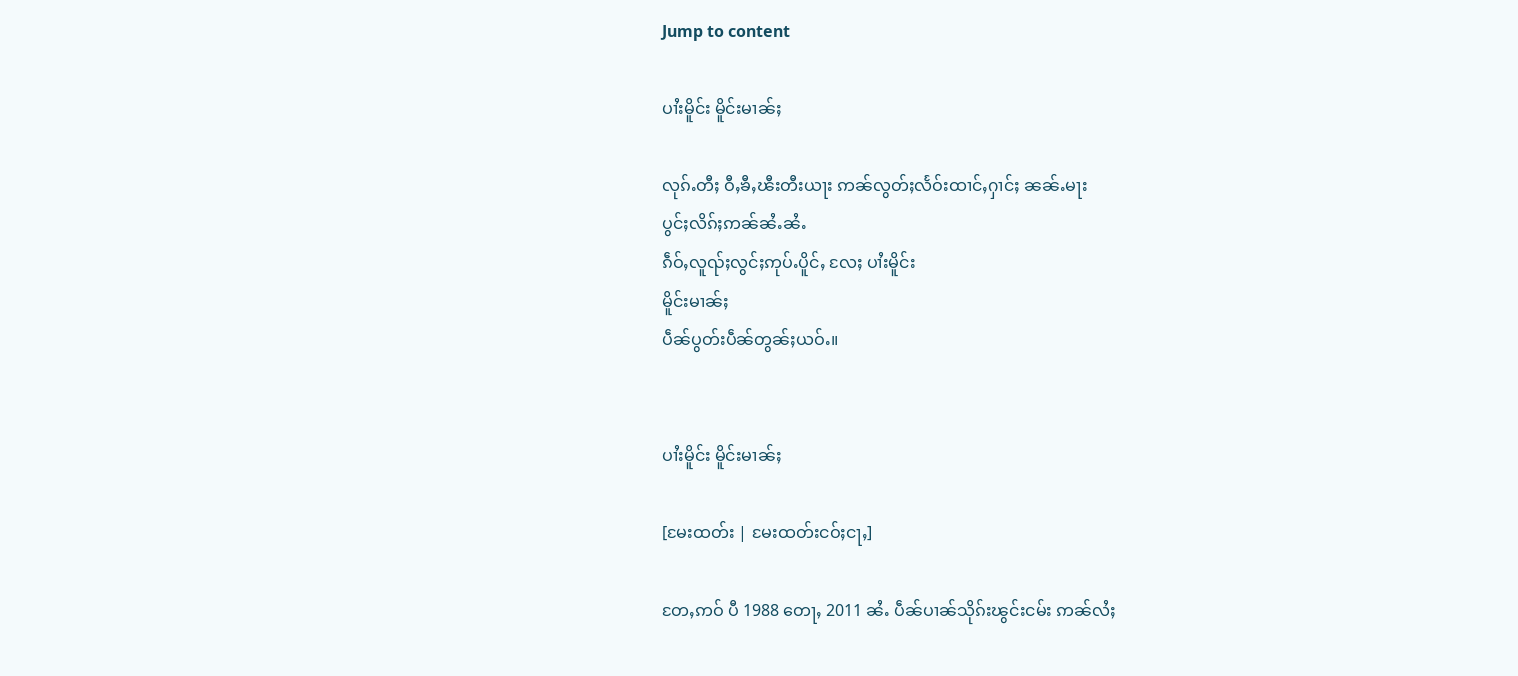Jump to content

ပၢႆးမိူင်း မိူင်းမၢၼ်ႈ

လုၵ်ႉတီႈ ဝီႇၶီႇၽီးတီးယႃး ဢၼ်လွတ်ႈလႅဝ်းထၢင်ႇႁၢင်ႈ ၼၼ်ႉမႃး
ပွင်ႈလိၵ်ႈဢၼ်ၼႆႉၼႆႉ
ၵဵဝ်ႇလူၺ်ႈလွင်ႈဢုပ်ႉပိူင်ႇ လႄႈ ပၢႆးမိူင်း
မိူင်းမၢၼ်ႈ
ပဵၼ်ပွတ်းပဵၼ်တွၼ်ႈယဝ်ႉ။


ပၢႆးမိူင်း မိူင်းမၢၼ်ႈ

[မႄးထတ်း | မႄးထတ်းငဝ်ႈငႃႇ]

တႄႇဢဝ် ပီ 1988 တေႃႇ 2011 ၼႆႉ ပဵၼ်ပၢၼ်သိုၵ်းၽွင်းငမ်း ဢၼ်လႆႈ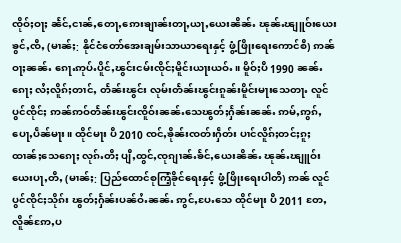ၸိုဝ်ႈဝႃႈ ၼႅင်ႇငၢၼ်ႇတေႃႇဢေးၶျၢၼ်းတႃႇယႃႇယေးၼိၼ်ႉ ၽုၼ်ႉၽျူဝ်းယေးၶွင်ႇၸီႇ (မၢၼ်ႈ: နိုင်ငံတော်အေးချမ်းသာယာရေးနှင့် ဖွံ့ဖြိုးရေးကောင်စီ) ဢၼ်ဝႃႈၼၼ်ႉ ၵေႃႉဢုပ်ႉပိူင်ႇၽွင်းငမ်းၸိုင်ႈမိူင်းယႃးယဝ်ႉ။ မိူဝ်ႈပီ 1990 ၼၼ်ႉၵေႃႈ လႆႈလိူၵ်ႈတၢင်ႇ တႅၼ်းၽွင်း လုမ်းတႅၼ်းၽွင်းၵူၼ်းမိူင်းမႃးသေတႃႉ လူင်ပွင်ၸိုင်ႈ ဢၼ်ဢဝ်တႅၼ်းၽွင်းၸိူဝ်းၼၼ်ႉသေၽွတ်ႈႁႅၼ်းၼၼ်ႉ ဢမ်ႇဢွၵ်ႇပေႃႇပဵၼ်မႃး။ ထိုင်မႃး ပီ 2010 ၸင်ႇၶိုၼ်းၸတ်းႁဵတ်း ပၢင်လိူၵ်ႈတင်ႈၵူႈထၢၼ်ႈသေၵေႃႈ လုၵ်ႉတီႈ ပျီႇထွင်ႇၸုၵျၢၼ်ႉၶႅင်ႇယေးၼိၼ်ႉ ၽုၼ်ႉၽျူဝ်းယေးပႃႇတီႇ (မၢၼ်ႈ: ပြည်ထောင်စုကြံ့ခိုင်ရေးနှင့် ဖွံ့ဖြိုးရေးပါတီ) ဢၼ် လူင်ပွင်ၸိုင်ႈသိုၵ်း ၽွတ်ႈႁႅၼ်းပၼ်ဝႆႉၼၼ်ႉ ဢွင်ႇပႄႉသေ ထိုင်မႃး ပီ 2011 တႄႇလိူၼ်ဢႄႇပ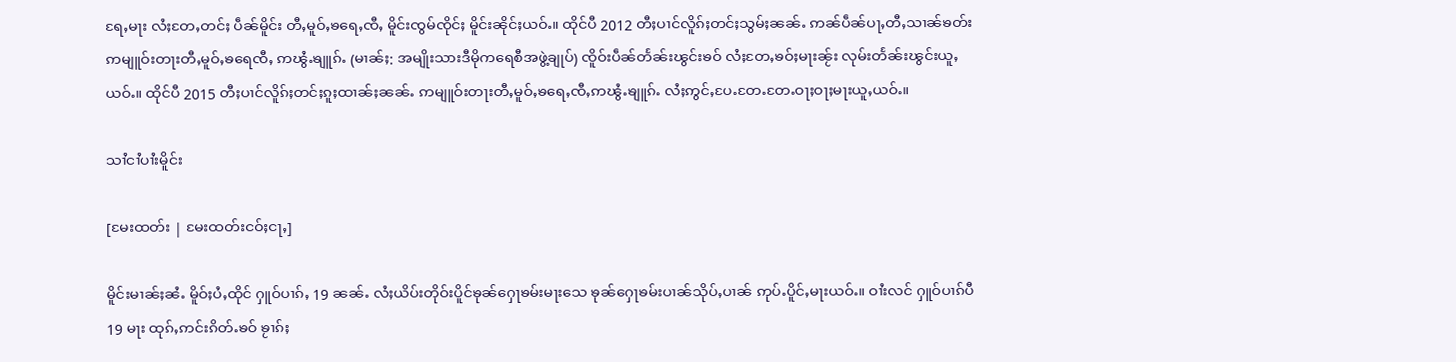ရႄႇမႃး လႆႈတႄႇတင်ႈ ပဵၼ်မိူင်း တီႇမူဝ်ႇၶရေႇၸီႇ မိူင်းၸွမ်ၸိုင်ႈ မိူင်းၼိုင်ႈယဝ်ႉ။ ထိုင်ပီ 2012 တီႈပၢင်လိူၵ်ႈတင်ႈသွမ်ႈၼၼ်ႉ ဢၼ်ပဵၼ်ပႃႇတီႇသၢၼ်ၶတ်း ဢမျူဝ်းတႃးတီႇမူဝ်ႇၶရေၸီႇ ဢၽွႆႉၶျူၵ်ႉ (မၢၼ်ႈ: အမျိုးသားဒီမိုကရေစီအဖွဲ့ချုပ်) ၸိူဝ်းပဵၼ်တႅၼ်းၽွင်းၶဝ် လႆႈတႄႇၶဝ်ႈမႃးၼႂ်း လုမ်းတႅၼ်းၽွင်းယူႇယဝ်ႉ။ ထိုင်ပီ 2015 တီႈပၢင်လိူၵ်ႈတင်ႈၵူႈထၢၼ်ႈၼၼ်ႉ ဢမျူဝ်းတႃးတီႇမူဝ်ႇၶရေႇၸီႇဢၽွႆႉၶျူၵ်ႉ လႆႈဢွင်ႇပႄႉတႄႉတႄႉဝႃႈဝႃႈမႃးယူႇယဝ်ႉ။

သၢႆငၢႆပၢႆးမိူင်း

[မႄးထတ်း | မႄးထတ်းငဝ်ႈငႃႇ]

မိူင်းမၢၼ်ႈၼႆႉ မိူဝ်ႈပႆႇထိုင် ႁူဝ်ပၢၵ်ႇ 19 ၼၼ်ႉ လႆႈယိပ်းတိုဝ်းပိူင်ၶုၼ်ႁေႃၶမ်းမႃးသေ ၶုၼ်ႁေႃၶမ်းပၢၼ်သိုပ်ႇပၢၼ် ဢုပ်ႉပိူင်ႇမႃးယဝ်ႉ။ ဝၢႆးလင် ႁူဝ်ပၢၵ်ပီ 19 မႃး ထုၵ်ႇဢင်းၵိတ်ႉၶဝ် ၶႂၢၵ်ႈ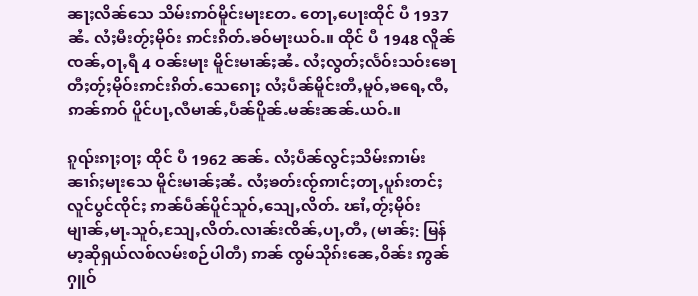ၼႃႈလိၼ်သေ သိမ်းဢဝ်မိူင်းမႃးတႄႉ တေႃႇပေႃးထိုင် ပီ 1937 ၼႆႉ လႆႈမီးတႂ်ႈမိုဝ်း ဢင်းၵိတ်ႉၶဝ်မႃးယဝ်ႉ။ ထိုင် ပီ 1948 လိူၼ်ၸၼ်ႇဝႃႇရီ 4 ဝၼ်းမႃး မိူင်းမၢၼ်ႈၼႆႉ လႆႈလွတ်ႈလႅဝ်းသဝ်းၶေႃ တီႈတႂ်ႈမိုဝ်းဢင်းၵိတ်ႉသေၵေႃႈ လႆႈပဵၼ်မိူင်းတီႇမူဝ်ႇၶရေႇၸီႇ ဢၼ်ဢဝ် ပိူင်ပႃႇလီမၢၼ်ႇပဵၼ်ပိူၼ်ႉမၼ်းၼၼ်ႉယဝ်ႉ။

ၵူၺ်းၵႃႈဝႃႈ ထိုင် ပီ 1962 ၼၼ်ႉ လႆႈပဵၼ်လွင်ႈသိမ်းဢၢမ်းၼၢၵ်ႈမႃးသေ မိူင်းမၢၼ်ႈၼႆႉ လႆႈၶတ်းၸႂ်ဢၢင်ႈတႃႇပူၵ်းတင်ႈ လူင်ပွင်ၸိုင်ႈ ဢၼ်ပဵၼ်ပိူင်သူဝ်ႇသျေႇလိတ်ႉ ၽၢႆႇတႂ်ႈမိုဝ်း မျၢၼ်ႇမႃႉသူဝ်ႇသျႄႇလိတ်ႉလၢၼ်းၸိၼ်ႇပႃႇတီႇ (မၢၼ်ႈ: မြန်မာ့ဆိုရှယ်လစ်လမ်းစဉ်ပါတီ) ဢၼ် ၸွမ်သိုၵ်းၼေႇဝိၼ်း ဢွၼ်ႁူဝ်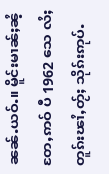ၼၼ်ႉယဝ်ႉ။ မိူင်းမၢၼ်ႈၼႆ့ တႄႇဢဝ် ပီ 1962 သေ လႆႈတူၵ်းၽၢႆႇတႂ်ႈ သိုၵ်းဢုပ်ႉ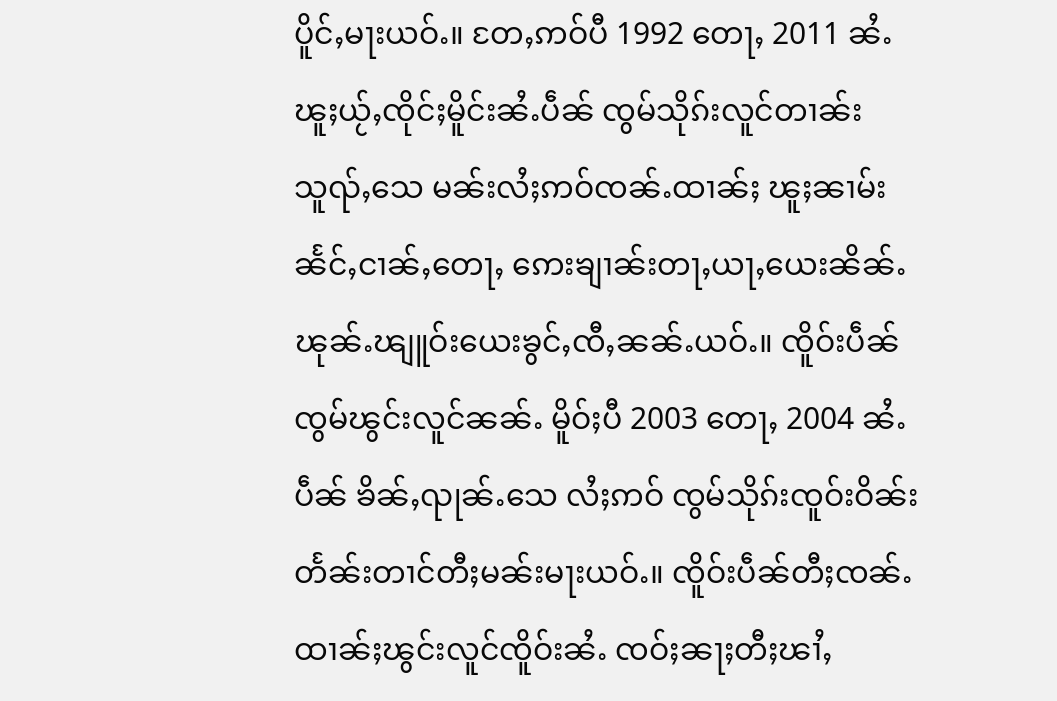ပိူင်ႇမႃးယဝ်ႉ။ တႄႇဢဝ်ပီ 1992 တေႃႇ 2011 ၼႆႉ ၽူႈယႂ်ႇၸိုင်ႈမိူင်းၼႆႉပဵၼ် ၸွမ်သိုၵ်းလူင်တၢၼ်းသူၺ်ႇသေ မၼ်းလႆႈဢဝ်ၸၼ်ႉထၢၼ်ႈ ၽူႈၼၢမ်း ၼႅင်ႇငၢၼ်ႇတေႃႇ ဢေးၶျၢၼ်းတႃႇယႃႇယေးၼိၼ်ႉ ၽုၼ်ႉၽျူဝ်းယေးၶွင်ႇၸီႇၼၼ်ႉယဝ်ႉ။ ၸိူဝ်းပဵၼ်ၸွမ်ၽွင်းလူင်ၼၼ်ႉ မိူဝ်ႈပီ 2003 တေႃႇ 2004 ၼႆႉ ပဵၼ် ၶိၼ်ႇၺုၼ်ႉသေ လႆႈဢဝ် ၸွမ်သိုၵ်းၸူဝ်းဝိၼ်း တႅၼ်းတၢင်တီႈမၼ်းမႃးယဝ်ႉ။ ၸိူဝ်းပဵၼ်တီႈၸၼ်ႉထၢၼ်ႈၽွင်းလူင်ၸိူဝ်းၼႆႉ ၸဝ်ႈၼႃႈတီႈၽၢႆႇ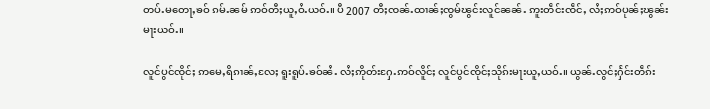တပ်ႉမတေႃႇၶဝ် ၵမ်ႉၼမ် ဢဝ်တီႈယူႇဝႆႉယဝ်ႉ။ ပီ 2007 တီႈၸၼ်ႉထၢၼ်ႈၸွမ်ၽွင်းလူင်ၼၼ်ႉ ဢူးတဵင်းၸဵင်ႇ လႆႈဢဝ်ပုၼ်ႈၽွၼ်းမႃးယဝ်ႉ။

လူင်ပွင်ၸိုင်ႈ ဢမေႇရိၵၢၼ်ႇလႄႈ ရူးရူပ်ႉၶဝ်ၼႆႉ လႆႈဢိုတ်းႁႄႉဢဝ်လိူင်ႈ လူင်ပွင်ၸိုင်ႈသိုၵ်းမႃးယူႇယဝ်ႉ။ ယွၼ်ႉလွင်ႈႁႅင်းတဵၵ်း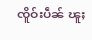ၸိူဝ်းပဵၼ် ၽူႈ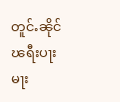တူင်ႉၼိုင် ၽရီးပႃးမႃး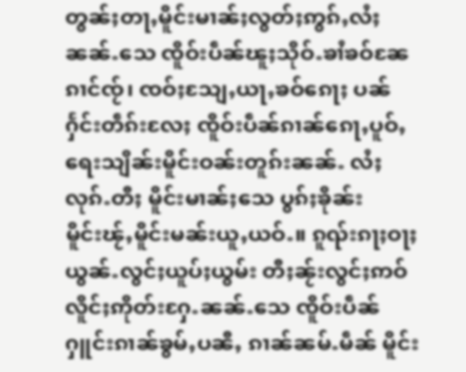တွၼ်ႈတႃႇမိူင်းမၢၼ်ႈလွတ်ႈဢွၵ်ႇလႆႈၼၼ်ႉသေ ၸိူဝ်းပဵၼ်ၽူႈသိုဝ်ႉၶၢႆၶဝ်ၼႄၵၢင်ၸႂ်၊ ၸဝ်ႈသျႄႇယႃႇၶဝ်ၵေႃႈ ပၼ်ႁႅင်းတဵၵ်းလႄႈ ၸိူဝ်းပဵၼ်ၵၢၼ်ၵေႃႇပူဝ်ႇရေးသျိၼ်းမိူင်းဝၼ်းတူၵ်းၼၼ်ႉ လႆႈလုၵ်ႉတီႈ မိူင်းမၢၼ်ႈသေ ပွၵ်ႈၶိုၼ်းမိူင်းၽႂ်ႇမိူင်းမၼ်းယူႇယဝ်ႉ။ ၵူၺ်းၵႃႈဝႃႈ ယွၼ်ႉလွင်ႈယူပ်ႈယွမ်း တီႈၼႂ်းလွင်ႈဢဝ်လိူင်ႈဢိုတ်းႁႄႉၼၼ်ႉသေ ၸိူဝ်းပဵၼ်ႁူင်းၵၢၼ်ၶွမ်ႇပၼီႇ ၵၢၼ်ၼမ်ႉမဵၼ် မိူင်း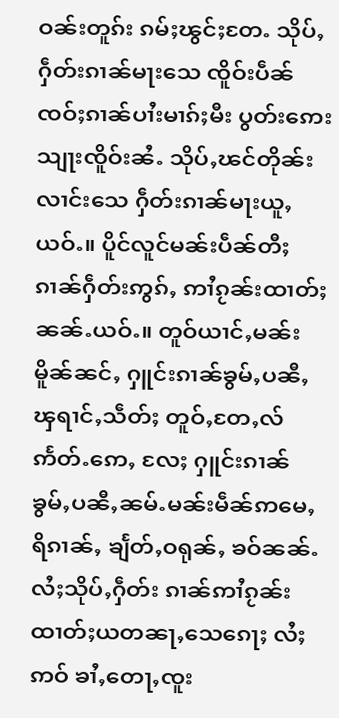ဝၼ်းတူၵ်း ၵမ်ႈၽွင်ႈတႄႉ သိုပ်ႇႁဵတ်းၵၢၼ်မႃးသေ ၸိူဝ်းပဵၼ်ၸဝ်ႈၵၢၼ်ပၢႆးမၢၵ်ႈမီး ပွတ်းဢေးသျႃးၸိူဝ်းၼႆႉ သိုပ်ႇၽင်တိုၼ်းလၢင်းသေ ႁဵတ်းၵၢၼ်မႃးယူႇယဝ်ႉ။ ပိူင်လူင်မၼ်းပဵၼ်တီႈ ၵၢၼ်ႁဵတ်းဢွၵ်ႇ ဢၢႆၵႂၼ်းထၢတ်ႈၼၼ်ႉယဝ်ႉ။ တူဝ်ယၢင်ႇမၼ်း မိူၼ်ၼင်ႇ ႁူင်းၵၢၼ်ၶွမ်ႇပၼီႇၾရၢင်ႇသဵတ်ႈ တူဝ်ႇတႄႇလ် ဢႅတ်ႉဢေႇ လႄႈ ႁူင်းၵၢၼ်ၶွမ်ႇပၼီႇၼမ်ႉမၼ်းမဵၼ်ဢမေႇရိၵၢၼ်ႇ ၶျႅတ်ႇဝရုၼ်ႇ ၶဝ်ၼၼ်ႉ လႆႈသိုပ်ႇႁဵတ်း ၵၢၼ်ဢၢႆၵႂၼ်းထၢတ်ႈယတၼႃႇသေၵေႃႈ လႆႈဢဝ် ၶၢႆႇတေႃႇၸူး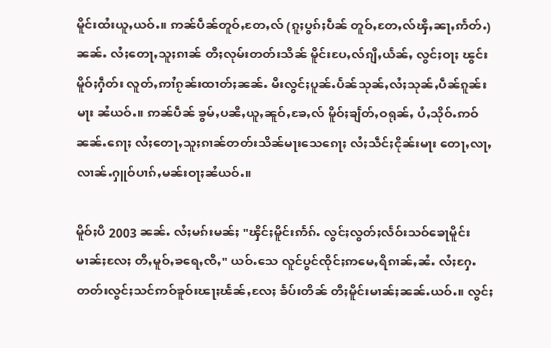မိူင်းထႆးယူႇယဝ်ႉ။ ဢၼ်ပဵၼ်တူဝ်ႇတႄႇလ် (ၵူႈပွၵ်ႈပဵၼ် တူဝ်ႇတႄႇလ်ၾီႇၼႃႇဢႅတ်ႉ) ၼၼ်ႉ လႆႈတေႃႇသူႈၵၢၼ် တီႈလုမ်းတတ်းသိၼ် မိူင်းပႄႇလ်ၵျီႇယႅၼ်ႇ လွင်ႈဝႃႈ ၽွင်းမိူဝ်ႈႁဵတ်း လူတ်ႇဢၢႆၵႂၼ်းထၢတ်ႈၼၼ်ႉ မီးလွင်ႈပူၼ်ႉပႅၼ်သုၼ်ႇလႆႈသုၼ်ႇပဵၼ်ၵူၼ်းမႃး ၼႆယဝ်ႉ။ ဢၼ်ပဵၼ် ၶွမ်ႇပၼီႇယူႇၼူဝ်ႇၶႄႇလ် မိူဝ်ႈၶျႅတ်ႇဝရုၼ်ႇ ပႆႇသိုဝ်ႉဢဝ်ၼၼ်ႉၵေႃႈ လႆႈတေႃႇသူႈၵၢၼ်တတ်းသိၼ်မႃးသေၵေႃႈ လႆႈသဵင်ႈငိုၼ်းမႃး တေႃႇလႃႇလၢၼ်ႉႁူဝ်ပၢၵ်ႇမၼ်းဝႃႈၼႆယဝ်ႉ။

မိူဝ်ႈပီ 2003 ၼၼ်ႉ လႆႈမၵ်းမၼ်ႈ "ၾိင်ႈမိူင်းဢႅၵ်ႉ လွင်ႈလွတ်ႈလႅဝ်းသဝ်ၶေႃမိူင်းမၢၼ်ႈလႄႈ တီႇမူဝ်ႇၶရေႇၸီႇ" ယဝ်ႉသေ လူင်ပွင်ၸိုင်ႈဢမေႇရိၵၢၼ်ႇၼႆႉ လႆႈႁႄႉတတ်းလွင်ႈသင်ဢဝ်ၶူဝ်းၽႃႈၽႅၼ်ႇလႄႈ ၶႅပ်းတိၼ် တီႈမိူင်းမၢၼ်ႈၼၼ်ႉယဝ်ႉ။ လွင်ႈ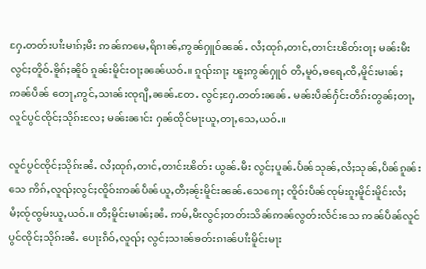ႁႄႉတတ်းပၢႆးမၢၵ်ႈမီး ဢၼ်ဢမေႇရိၵၢၼ်ႇဢွၼ်ႁူဝ်ၼၼ်ႉ လႆႈထုၵ်ႇတၢင်ႇတၢင်းၽိတ်းဝႃႈ မၼ်းမီးလွင်ႈတိူဝ်ႉၶိူၵ်ႈၼိူဝ် ၵူၼ်းမိူင်းဝႃႈၼၼ်ယဝ်ႉ။ ၵူၺ်းၵႃႈ ၽူႈဢွၼ်ႁူဝ် တီႇမူဝ်ႇၶရေႇၸီႇမိူင်းမၢၼ်ႈ ဢၼ်ပဵၼ် တေႃႇဢွင်ႇသၢၼ်းၸုၵျီႇၼၼ်ႉတႄႉ လွင်ႈႁႄႉတတ်းၼၼ်ႉ မၼ်းပဵၼ်ႁႅင်းတဵၵ်းတွၼ်ႈတႃႇ လူင်ပွင်ၸိုင်ႈသိုၵ်းလႄႈ မၼ်းၼၢင်း ႁၼ်ထိုင်မႃးယူႇတႃႇသေႇယဝ်ႉ။

လူင်ပွင်ၸိုင်ႈသိုၵ်းၼႆႉ လႆႈထုၵ်ႇတၢင်ႇတၢင်းၽိတ်း ယွၼ်ႉမီး လွင်ႈပူၼ်ႉပႅၼ်သုၼ်ႇလႆႈသုၼ်ႇပဵၼ်ၵူၼ်းသေ ဢိၵ်ႇလူၺ်ႈလွင်ႈၸိူဝ်းဢၼ်ပဵၼ်ယူႇတီႈၼႂ်းမိူင်းၼၼ်ႉသေၵေႃႈ ၸိူဝ်းပဵၼ်ၸုမ်းၵူႈမိူင်းမိူင်းလႆႈမႆႈၸႂ်ၸွမ်းယူႇယဝ်ႉ။ တီႈမိူင်းမၢၼ်ႈၼႆႉ ဢမ်ႇမီးလွင်ႈတတ်းသိၼ်ဢၼ်လွတ်းလႅင်းသေ ဢၼ်ပဵၼ်လူင်ပွင်ၸိုင်ႈသိုၵ်းၼႆႉ ပေႃးၵဵဝ်ႇလူၺ်ႈ လွင်ႈသၢၼ်ၶတ်းၵၢၼ်ပၢႆးမိူင်းမႃး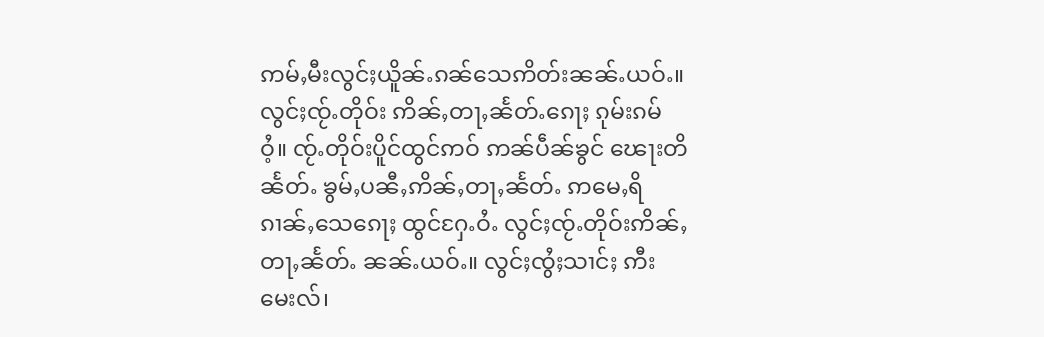ဢမ်ႇမီးလွင်ႈယိူၼ်ႉၵၼ်သေဢိတ်းၼၼ်ႉယဝ်ႉ။ လွင်ႈၸႂ်ႉတိုဝ်း ဢိၼ်ႇတႃႇၼႅတ်ႉၵေႃႈ ၵုမ်းၵမ်ဝႆ့။ ၸႂ်ႉတိုဝ်းပိူင်ထွင်ဢဝ် ဢၼ်ပဵၼ်ၶွင် ၽေႃးတိၼႅတ်ႉ ၶွမ်ႇပၼီႇဢိၼ်ႇတႃႇၼႅတ်ႉ ဢမေႇရိၵၢၼ်ႇသေၵေႃႈ ထွင်ႁႄႉဝႆႉ လွင်ႈၸႂ်ႉတိုဝ်းဢိၼ်ႇတႃႇၼႅတ်ႉ ၼၼ်ႉယဝ်ႉ။ လွင်ႈၸွႆႈသၢင်ႈ ဢီးမေးလ်၊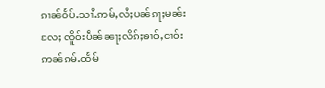ၵၢၼ်ဝႅပ်ႉသၢႆႉဢမ်ႇလႆႈပၼ်ၵႃႈမၼ်းလႄႈ ၸိူဝ်းပဵၼ်ၼႃႈလိၵ်ႈၶၢဝ်ႇငၢဝ်း ဢၼ်ၵမ်ႉထႅမ်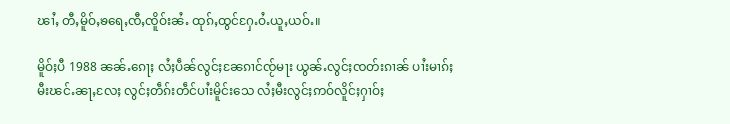ၽၢႆႇ တီႇမိူဝ်ႇၶရေႇၸီႇၸိူဝ်းၼႆႉ ထုၵ်ႇထွင်ႁႄႉဝႆႉယူႇယဝ်ႉ။

မိူဝ်ႈပီ 1988 ၼၼ်ႉၵေႃႈ လႆႈပဵၼ်လွင်ႈၼႄၵၢင်ၸႂ်မႃး ယွၼ်ႉလွင်ႈၸတ်းၵၢၼ် ပၢႆးမၢၵ်ႈမီးၽင်ႉၼႃႇလႄႈ လွင်ႈတဵၵ်းတဵင်ပၢႆးမိူင်းသေ လႆႈမီးလွင်ႈဢဝ်လိူင်ႈႁၢဝ်ႈ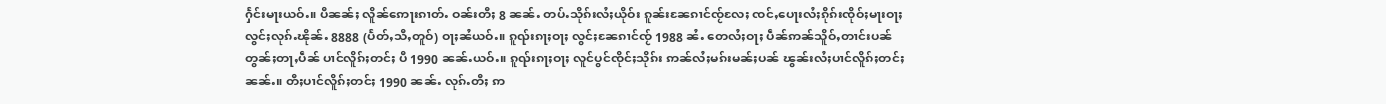ႁႅင်းမႃးယဝ်ႉ။ ပီၼၼ်ႈ လိူၼ်ဢေႃးၵၢတ်ႉ ဝၼ်းတီႈ 8 ၼၼ်ႉ တပ်ႉသိုၵ်းလႆႈယိုဝ်း ၵူၼ်းၼႄၵၢင်ၸႂ်လႄႈ ၸင်ႇပေႃးလႆႈၵိုၵ်းၸိုဝ်ႈမႃးဝႃႈ လွင်ႈလုၵ်ႉၽိုၼ်ႉ 8888 (ပႅတ်ႇသီႇတူဝ်) ဝႃႈၼႆယဝ်ႉ။ ၵူၺ်းၵႃႈဝႃႈ လွင်ႈၼႄၵၢင်ၸႂ် 1988 ၼႆႉ တေလႆႈဝႃႈ ပဵၼ်ဢၼ်သိူဝ်ႇတၢင်းပၼ် တွၼ်ႈတႃႇပဵၼ် ပၢင်လိူၵ်ႈတင်ႈ ပီ 1990 ၼၼ်ႉယဝ်ႉ။ ၵူၺ်းၵႃႈဝႃႈ လူင်ပွင်ၸိုင်ႈသိုၵ်း ဢၼ်လႆႈမၵ်းမၼ်ႈပၼ် ၽွၼ်းလႆႈပၢင်လိူၵ်ႈတင်ႈၼၼ်ႉ။ တီႈပၢင်လိူၵ်ႈတင်ႈ 1990 ၼၼ်ႉ လုၵ်ႉတီႈ ဢ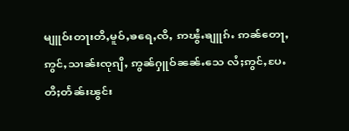မျူဝ်းတႃးတီႇမူဝ်ႇၶရေႇၸီႇ ဢၽွႆႉၶျူၵ်ႉ ဢၼ်တေႃႇဢွင်ႇသၢၼ်းၸုၵျီႇ ဢွၼ်ႁူဝ်ၼၼ်ႉသေ လႆႈဢွင်ႇပႄႉ တီႈတႅၼ်းၽွင်း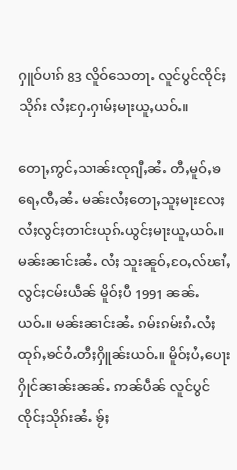ႁူဝ်ပၢၵ် 83 လိူဝ်သေတႃႉ လူင်ပွင်ၸိုင်ႈသိုၵ်း လႆႈႁႄႉႁၢမ်ႈမႃးယူႇယဝ်ႉ။

တေႃႇဢွင်ႇသၢၼ်းၸုၵျီႇၼႆႉ တီႇမူဝ်ႇၶရေႇၸီႇၼႆႉ မၼ်းလႆႈတေႃႇသူႈမႃးလႄႈ လႆႈလွင်ႈတၢင်းယုၵ်ႉယွင်ႈမႃးယူႇယဝ်ႉ။ မၼ်းၼၢင်းၼႆႉ လႆႈ သူးၼူဝ်ႇဝႄႇလ်ၽၢႆႇလွင်ႈငမ်းယဵၼ် မိူဝ်ႈပီ 1991 ၼၼ်ႉယဝ်ႉ။ မၼ်းၼၢင်းၼႆႉ ၵမ်းၵမ်းၵႆႉလႆႈ ထုၵ်ႇၶင်ဝႆႉတီႈႁိူၼ်းယဝ်ႉ။ မိူဝ်ႈပႆႇပေႃးႁိုင်ၼၢၼ်းၼၼ်ႉ ဢၼ်ပဵၼ် လူင်ပွင်ၸိုင်ႈသိုၵ်းၼႆႉ ၶႂ်ႈ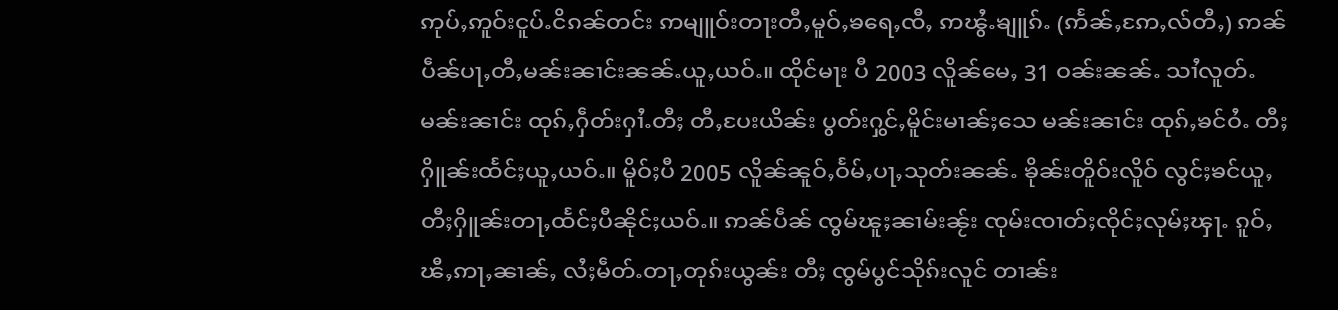ဢုပ်ႇဢူဝ်းငူပ်ႉငိၵၼ်တင်း ဢမျူဝ်းတႃးတီႇမူဝ်ႇၶရေႇၸီႇ ဢၽွႆႉၶျူၵ်ႉ (ဢႅၼ်ႇဢႄႇလ်တီႇ) ဢၼ်ပဵၼ်ပႃႇတီႇမၼ်းၼၢင်းၼၼ်ႉယူႇယဝ်ႉ။ ထိုင်မႃး ပီ 2003 လိူၼ်မေႇ 31 ဝၼ်းၼၼ်ႉ သၢႆလူတ်ႉမၼ်းၼၢင်း ထုၵ်ႇႁဵတ်းႁၢႆႉတီႈ တီႇပႄးယိၼ်း ပွတ်းႁွင်ႇမိူင်းမၢၼ်ႈသေ မၼ်းၼၢင်း ထုၵ်ႇၶင်ဝႆႉ တီႈႁိူၼ်းထႅင်ႈယူႇယဝ်ႉ။ မိူဝ်ႈပီ 2005 လိူၼ်ၼူဝ်ႇဝႅမ်ႇပႃႇသုတ်းၼၼ်ႉ ၶိုၼ်းတိူဝ်းလိူဝ် လွင်ႈၶင်ယူႇတီႈႁိူၼ်းတႃႇထႅင်ႈပီၼိုင်ႈယဝ်ႉ။ ဢၼ်ပဵၼ် ၸွမ်ၽူႈၼၢမ်းၼႂ်း ၸုမ်းၸၢတ်ႈၸိုင်ႈလုမ်ႈၾႃႉ ၵူဝ်ႇၽီႇဢႃႇၼၢၼ်ႇ လႆႈမဵတ်ႉတႃႇတုၵ်းယွၼ်း တီႈ ၸွမ်ပွင်သိုၵ်းလူင် တၢၼ်း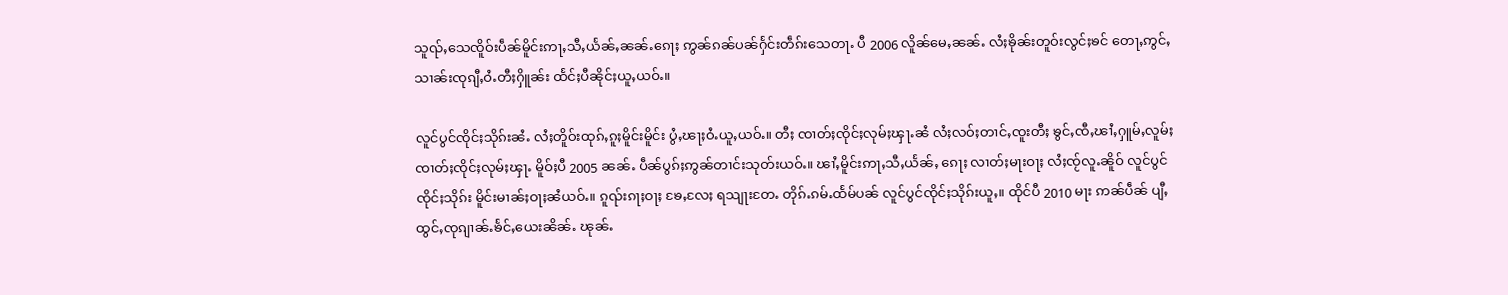သူၺ်ႇသေၸိူဝ်းပဵၼ်မိူင်းဢႃႇသီႇယႅၼ်ႇၼၼ်ႉၵေႃႈ ဢွၼ်ၵၼ်ပၼ်ႁႅင်းတဵၵ်းသေတႃႉ ပီ 2006 လိူၼ်မေႇၼၼ်ႉ လႆႈၶိုၼ်းတူဝ်းလွင်ႈၶင် တေႃႇဢွင်ႇသၢၼ်းၸုၵျီႇဝႆႉတီႈႁိူၼ်း ထႅင်ႈပီၼိုင်ႈယူႇယဝ်ႉ။

လူင်ပွင်ၸိုင်ႈသိုၵ်းၼႆႉ လႆႈတိူဝ်းထုၵ်ႇၵူႈမိူင်းမိူင်း ပွႆႇၽႃႈဝႆႉယူႇယဝ်ႉ။ တီႈ ၸၢတ်ႈၸိုင်ႈလုမ်ႈၾႃႉၼႆ လႆႈလဝ်ႈတၢင်ႇၸူးတီႈ ၶွင်ႇၸီႇၽၢႆႇႁူမ်ႇလူမ်ႈ ၸၢတ်ႈၸိုင်ႈလုမ်ႈၾႃႉ မိူဝ်ႈပီ 2005 ၼၼ်ႉ ပဵၼ်ပွၵ်ႈဢွၼ်တၢင်းသုတ်းယဝ်ႉ။ ၽၢႆႇမိူင်းဢႃႇသီႇယႅၼ်ႇ ၵေႃႈ လၢတ်ႈမႃးဝႃႈ လႆႈၸႂ်လူႉၼိူဝ် လူင်ပွင်ၸိုင်ႈသိုၵ်း မိူင်းမၢၼ်ႈဝႃႈၼႆယဝ်ႉ။ ၵူၺ်းၵႃႈဝႃႈ ၶႄႇလႄႈ ရသျႃးတႄႉ တိုၵ်ႉၵမ်ႉထႅမ်ပၼ် လူင်ပွင်ၸိုင်ႈသိုၵ်းယူႇ။ ထိုင်ပီ 2010 မႃး ဢၼ်ပဵၼ် ပျီႇထွင်ႇၸုၵျၢၼ်ႉၶႅင်ႇယေးၼိၼ်ႉ ၽုၼ်ႉ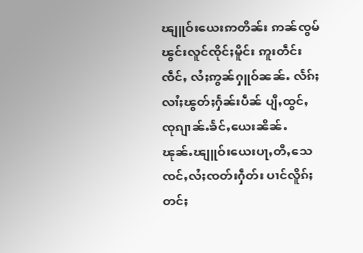ၽျူဝ်းယေးဢတိၼ်း ဢၼ်ၸွမ်ၽွင်းလူင်ၸိုင်ႈမိူင်း ဢူးတဵင်းၸဵင်ႇ လႆႈဢွၼ်ႁူဝ်ၼၼ်ႉ လႅၵ်ႈလၢႆႈၽွတ်ႈႁႅၼ်းပဵၼ် ပျီႇထွင်ႇၸုၵျၢၼ်ႉၶႅင်ႇယေးၼိၼ်ႉ ၽုၼ်ႉၽျူဝ်းယေးပႃႇတီႇသေ ၸင်ႇလႆႈၸတ်းႁဵတ်း ပၢင်လိူၵ်ႈတင်ႈ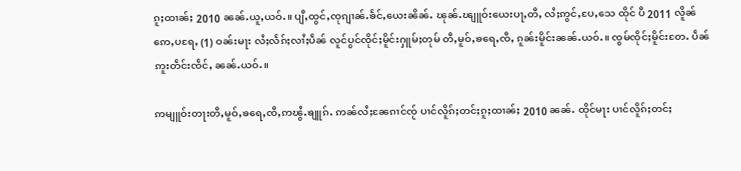ၵူႈထၢၼ်ႈ 2010 ၼၼ်ႉယူႇယဝ်ႉ။ ပျီႇထွင်ႇၸုၵျၢၼ်ႉၶႅင်ႇယေးၼိၼ်ႉ ၽုၼ်ႉၽျူဝ်းယေးပႃႇတီႇ လႆႈဢွင်ႇပႄႇသေ ထိုင် ပီ 2011 လိူၼ်ဢေႇပရႄႇ (1) ဝၼ်းမႃး လႆႈလႅၵ်ႈလၢႆႈပဵၼ် လူင်ပွင်ၸိုင်ႈမိူင်းႁူမ်ႈတုမ် တီႇမူဝ်ႇၶရေႇၸီႇ ၵူၼ်းမိူင်းၼၼ်ႉယဝ်ႉ။ ၸွမ်ၸိုင်ႈမိူင်းတႄႉ ပဵၼ် ဢူးတဵင်းၸဵင်ႇ ၼၼ်ႉယဝ်ႉ။

ဢမျူဝ်းတႃးတီႇမူဝ်ႇၶရေႇၸီႇဢၽွႆႉၶျူၵ်ႉ ဢၼ်လႆႈၼႄၵၢင်ၸႂ် ပၢင်လိူၵ်ႈတင်ႈၵူႈထၢၼ်ႈ 2010 ၼၼ်ႉ ထိုင်မႃး ပၢင်လိူၵ်ႈတင်ႈ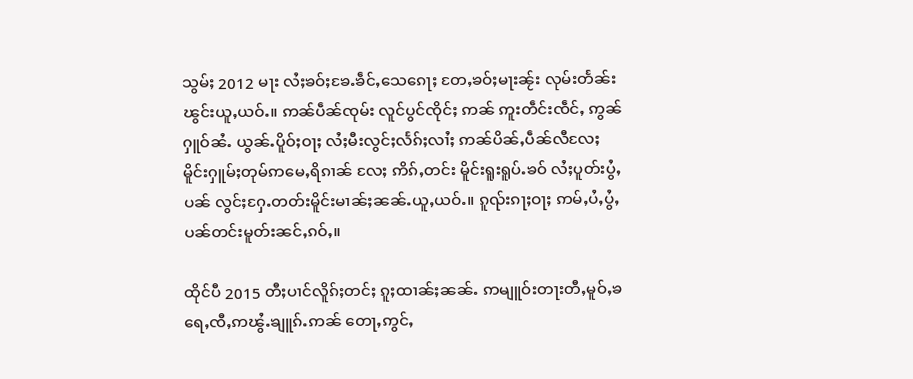သွမ်ႈ 2012 မႃး လႆႈၶဝ်ႈၶႄႉၶဵင်ႇသေၵေႃႈ တႄႇၶဝ်ႈမႃးၼႂ်း လုမ်းတႅၼ်းၽွင်းယူႇယဝ်ႉ။ ဢၼ်ပဵၼ်ၸုမ်း လူင်ပွင်ၸိုင်ႈ ဢၼ် ဢူးတဵင်းၸဵင်ႇ ဢွၼ်ႁူဝ်ၼႆႉ ယွၼ်ႉပိူဝ်ႈဝႃႈ လႆႈမီးလွင်ႈလႅၵ်ႈလၢႆႈ ဢၼ်ပိၼ်ႇပဵၼ်လီလႄႈ မိူင်းႁူမ်ႈတုမ်ဢမေႇရိၵၢၼ် လႄႈ ဢိၵ်ႇတင်း မိူင်းရူးရူပ်ႉၶဝ် လႆႈပူတ်းပွႆႇပၼ် လွင်ႈႁႄႉတတ်းမိူင်းမၢၼ်ႈၼၼ်ႉယူႇယဝ်ႉ။ ၵူၺ်းၵႃႈဝႃႈ ဢမ်ႇပႆႇပွႆႇပၼ်တင်းမူတ်းၼင်ႇၵဝ်ႇ။

ထိုင်ပီ 2015 တီႈပၢင်လိူၵ်ႈတင်ႈ ၵူႈထၢၼ်ႈၼၼ်ႉ ဢမျူဝ်းတႃးတီႇမူဝ်ႇၶရေႇၸီႇဢၽွႆႉၶျူၵ်ႉဢၼ် တေႃႇဢွင်ႇ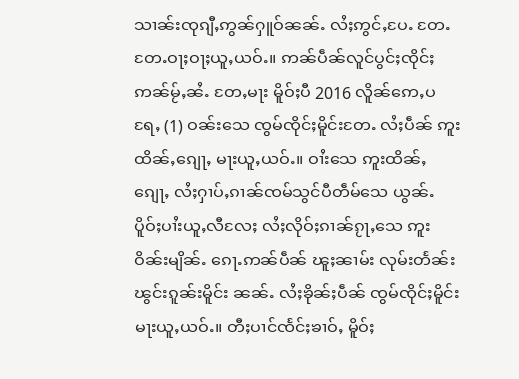သၢၼ်းၸုၵျီႇဢွၼ်ႁူဝ်ၼၼ်ႉ လႆႈဢွင်ႇပႄႉ တႄႉတႄႉဝႃႈဝႃႈယူႇယဝ်ႉ။ ဢၼ်ပဵၼ်လူင်ပွင်ႈၸိုင်ႈ ဢၼ်မႂ်ႇၼႆႉ တႄႇမႃး မိူဝ်ႈပီ 2016 လိူၼ်ဢေႇပရႄႇ (1) ဝၼ်းသေ ၸွမ်ၸိုင်ႈမိူင်းတႄႉ လႆႈပဵၼ် ဢူးထိၼ်ႇၵျေႃႇ မႃးယူႇယဝ်ႉ။ ဝၢႆးသေ ဢူးထိၼ်ႇၵျေႃႇ လႆႈႁၢပ်ႇၵၢၼ်ၸမ်သွင်ပီတဵမ်သေ ယွၼ်ႉပိူဝ်ႈပၢႆးယူႇလီလႄႈ လႆႈလိုဝ်ႈၵၢၼ်ၵႂႃႇသေ ဢူးဝိၼ်းမျိၼ်ႉ ၵေႃႉဢၼ်ပဵၼ် ၽူႈၼၢမ်း လုမ်းတႅၼ်းၽွင်းၵူၼ်းမိူင်း ၼၼ်ႉ လႆႈၶိုၼ်ႈပဵၼ် ၸွမ်ၸိုင်ႈမိူင်းမႃးယူႇယဝ်ႉ။ တီႈပၢင်ၸႅင်ႈၶၢဝ်ႇ မိူဝ်ႈ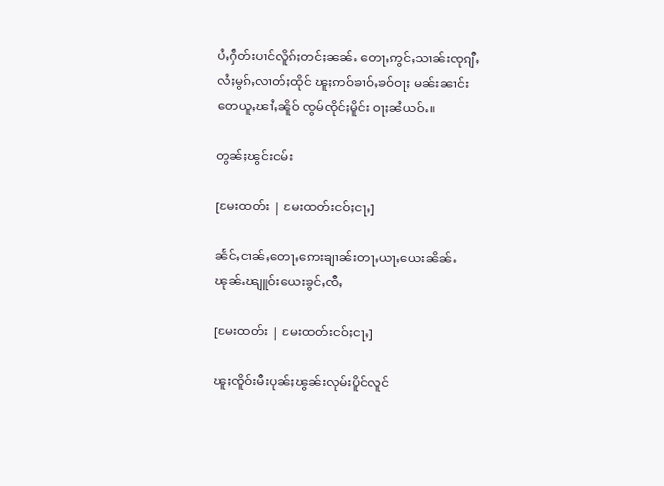ပႆႇႁဵတ်းပၢင်လိူၵ်ႈတင်ႈၼၼ်ႉ တေႃႇဢွင်ႇသၢၼ်းၸုၵျီႇ လႆႈမွၵ်ႇလၢတ်ႈထိုင် ၽူႈဢဝ်ၶၢဝ်ႇၶဝ်ဝႃႈ မၼ်းၼၢင်းတေယူႇၽၢႆႇၼိူဝ် ၸွမ်ၸိုင်ႈမိူင်း ဝႃႈၼႆယဝ်ႉ။

တွၼ်ႈၽွင်းငမ်း

[မႄးထတ်း | မႄးထတ်းငဝ်ႈငႃႇ]

ၼႅင်ႇငၢၼ်ႇတေႃႇဢေးၶျၢၼ်းတႃႇယႃႇယေးၼိၼ်ႉ ၽုၼ်ႉၽျူဝ်းယေးၶွင်ႇၸီႇ

[မႄးထတ်း | မႄးထတ်းငဝ်ႈငႃႇ]

ၽူႈၸိူဝ်းမီးပုၼ်ႈၽွၼ်းလုမ်းပိူင်လူင်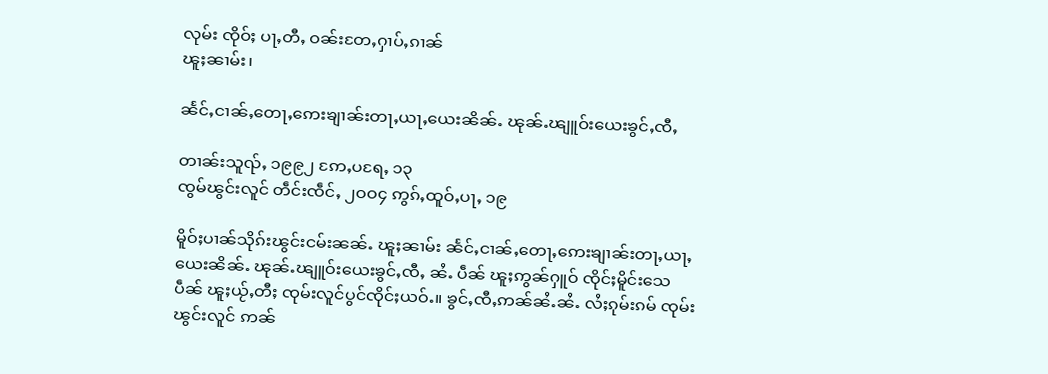လုမ်း ၸိုဝ်ႈ ပႃႇတီႇ ဝၼ်းတႄႇႁၢပ်ႇၵၢၼ်
ၽူႈၼၢမ်း၊

ၼႅင်ႇငၢၼ်ႇတေႃႇဢေးၶျၢၼ်းတႃႇယႃႇယေးၼိၼ်ႉ ၽုၼ်ႉၽျူဝ်းယေးၶွင်ႇၸီႇ

တၢၼ်းသူၺ်ႇ ၁၉၉၂ ဢႄႇပရႄႇ ၁၃
ၸွမ်ၽွင်းလူင် တဵင်းၸဵင်ႇ ၂ဝဝ၄ ဢွၵ်ႇထူဝ်ႇပႃႇ ၁၉

မိူဝ်ႈပၢၼ်သိုၵ်းၽွင်းငမ်းၼၼ်ႉ ၽူႈၼၢမ်း ၼႅင်ႇငၢၼ်ႇတေႃႇဢေးၶျၢၼ်းတႃႇယႃႇယေးၼိၼ်ႉ ၽုၼ်ႉၽျူဝ်းယေးၶွင်ႇၸီႇ ၼႆႉ ပဵၼ် ၽူႈဢွၼ်ႁူဝ် ၸိုင်ႈမိူင်းသေ ပဵၼ် ၽူႈယႂ်ႇတီႈ ၸုမ်းလူင်ပွင်ၸိုင်ႈယဝ်ႉ။ ၶွင်ႇၸီႇဢၼ်ၼႆႉၼႆႉ လႆႈၵုမ်းၵမ် ၸုမ်းၽွင်းလူင် ဢၼ်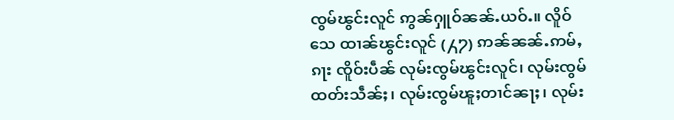ၸွမ်ၽွင်းလူင် ဢွၼ်ႁူဝ်ၼၼ်ႉယဝ်ႉ။ လိူဝ်သေ ထၢၼ်ၽွင်းလူင် (႓႒) ဢၼ်ၼၼ်ႉဢမ်ႇၵႃး ၸိူဝ်းပဵၼ် လုမ်းၸွမ်ၽွင်းလူင်၊ လုမ်းၸွမ်ထတ်းသဵၼ်ႈ၊ လုမ်းၸွမ်ၽူႈတၢင်ၼႃႈ၊ လုမ်း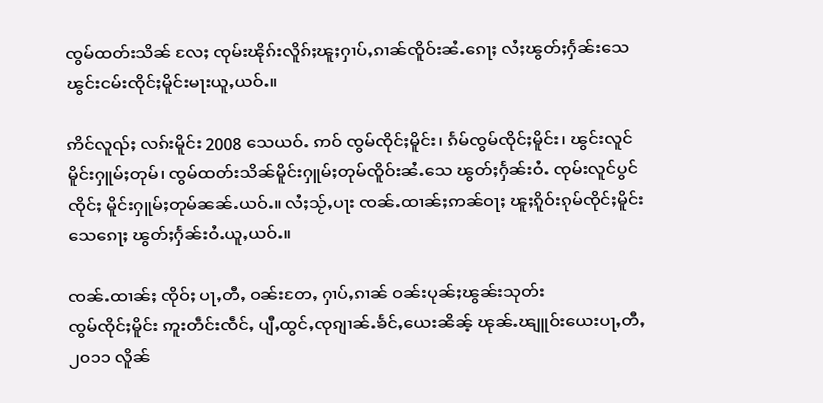ၸွမ်ထတ်းသိၼ် လႄႈ ၸုမ်းၽိုၵ်းလိူၵ်ႈၽူႈႁၢပ်ႇၵၢၼ်ၸိူဝ်းၼႆႉၵေႃႈ လႆႈၽွတ်ႈႁႅၼ်းသေ ၽွင်းငမ်းၸိုင်ႈမိူင်းမႃးယူႇယဝ်ႉ။

ဢိင်လူၺ်ႈ လၵ်းမိူင်း 2008 သေယဝ်ႉ ဢဝ် ၸွမ်ၸိုင်ႈမိူင်း၊ ၵႅမ်ၸွမ်ၸိုင်ႈမိူင်း၊ ၽွင်းလူင်မိူင်းႁူမ်ႈတုမ်၊ ၸွမ်ထတ်းသိၼ်မိူင်းႁူမ်ႈတုမ်ၸိူဝ်းၼႆႉသေ ၽွတ်ႈႁႅၼ်းဝႆႉ ၸုမ်းလူင်ပွင်ၸိုင်ႈ မိူင်းႁူမ်ႈတုမ်ၼၼ်ႉယဝ်ႉ။ လႆႈသႂ်ႇပႃး ၸၼ်ႉထၢၼ်ႈဢၼ်ဝႃႈ ၽူႈၵိူဝ်းၵုမ်ၸိုင်ႈမိူင်းသေၵေႃႈ ၽွတ်ႈႁႅၼ်းဝႆႉယူႇယဝ်ႉ။

ၸၼ်ႉထၢၼ်ႈ ၸိုဝ်ႈ ပႃႇတီႇ ဝၼ်းတႄႇ ႁၢပ်ႇၵၢၼ် ဝၼ်းပုၼ်ႈၽွၼ်းသုတ်း
ၸွမ်ၸိုင်ႈမိူင်း ဢူးတဵင်းၸဵင်ႇ ပျီႇထွင်ႇၸုၵျၢၼ်ႉၶႅင်ႇယေးၼိၼ့် ၽုၼ်ႉၽျူဝ်းယေးပႃႇတီႇ ၂၀၁၁ လိူၼ်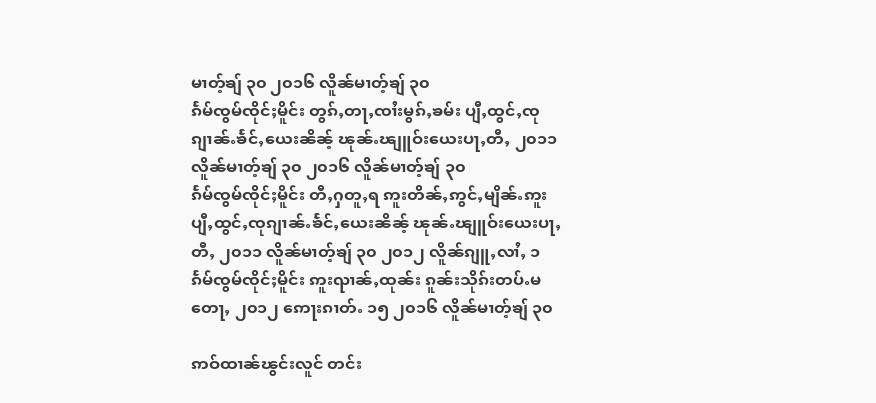မၢတ့်ၶျ် ၃၀ ၂၀၁၆ လိူၼ်မၢတ့်ၶျ် ၃၀
ၵႅမ်ၸွမ်ၸိုင်ႈမိူင်း တွၵ်ႇတႃႇၸၢႆးမွၵ်ႇၶမ်း ပျီႇထွင်ႇၸုၵျၢၼ်ႉၶႅင်ႇယေးၼိၼ့် ၽုၼ်ႉၽျူဝ်းယေးပႃႇတီႇ ၂၀၁၁ လိူၼ်မၢတ့်ၶျ် ၃၀ ၂၀၁၆ လိူၼ်မၢတ့်ၶျ် ၃၀
ၵႅမ်ၸွမ်ၸိုင်ႈမိူင်း တီႇႁတူႇရ ဢူးတိၼ်ႇဢွင်ႇမျိၼ်ႉဢူး ပျီႇထွင်ႇၸုၵျၢၼ်ႉၶႅင်ႇယေးၼိၼ့် ၽုၼ်ႉၽျူဝ်းယေးပႃႇတီႇ ၂၀၁၁ လိူၼ်မၢတ့်ၶျ် ၃၀ ၂၀၁၂ လိူၼ်ၵျူႇလၢႆႇ ၁
ၵႅမ်ၸွမ်ၸိုင်ႈမိူင်း ဢူးၺၢၼ်ႇထုၼ်း ၵူၼ်းသိုၵ်းတပ်ႉမတေႃႇ ၂၀၁၂ ဢေႃးၵၢတ်ႉ ၁၅ ၂၀၁၆ လိူၼ်မၢတ့်ၶျ် ၃၀

ဢဝ်ထၢၼ်ၽွင်းလူင် တင်း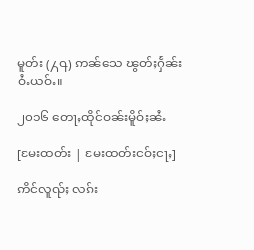မူတ်း (႓႖) ဢၼ်သေ ၽွတ်ႈႁႅၼ်းဝႆႉယဝ်ႉ။

၂၀၁၆ တေႃႇထိုင်ဝၼ်းမိူဝ်ႈၼႆႉ

[မႄးထတ်း | မႄးထတ်းငဝ်ႈငႃႇ]

ဢိင်လူၺ်ႈ လၵ်း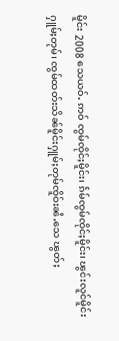မိူင်း 2008 သေယဝ်ႉ ဢဝ် ၸွမ်ၸိုင်ႈမိူင်း၊ ၵႅမ်ၸွမ်ၸိုင်ႈမိူင်း၊ ၽွင်းလူင်မိူင်းႁူမ်ႈတုမ်၊ ၸွမ်ထတ်းသိၼ်မိူင်းႁူမ်ႈတုမ်ၸိူဝ်းၼႆႉသေ ၽွတ်ႈ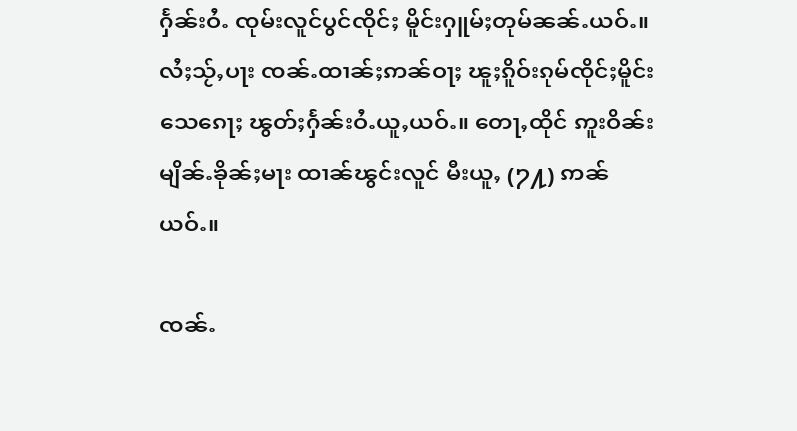ႁႅၼ်းဝႆႉ ၸုမ်းလူင်ပွင်ၸိုင်ႈ မိူင်းႁူမ်ႈတုမ်ၼၼ်ႉယဝ်ႉ။ လႆႈသႂ်ႇပႃး ၸၼ်ႉထၢၼ်ႈဢၼ်ဝႃႈ ၽူႈၵိူဝ်းၵုမ်ၸိုင်ႈမိူင်းသေၵေႃႈ ၽွတ်ႈႁႅၼ်းဝႆႉယူႇယဝ်ႉ။ တေႃႇထိုင် ဢူးဝိၼ်းမျိၼ်ႉၶိုၼ်ႈမႃး ထၢၼ်ၽွင်းလူင် မီးယူႇ (႒႔) ဢၼ်ယဝ်ႉ။

ၸၼ်ႉ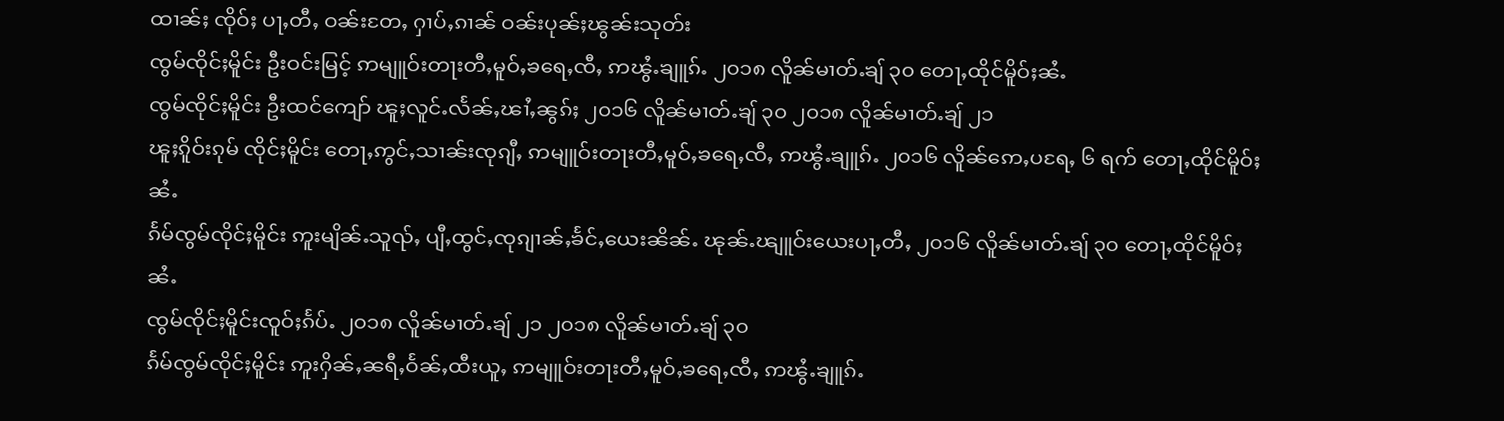ထၢၼ်ႈ ၸိုဝ်ႈ ပႃႇတီႇ ဝၼ်းတႄႇ ႁၢပ်ႇၵၢၼ် ဝၼ်းပုၼ်ႈၽွၼ်းသုတ်း
ၸွမ်ၸိုင်ႈမိူင်း ဦးဝင်းမြင့် ဢမျူဝ်းတႃးတီႇမူဝ်ႇၶရေႇၸီႇ ဢၽွႆႉၶျူၵ်ႉ ၂၀၁၈ လိူၼ်မၢတ်ႉၶျ် ၃၀ တေႃႇထိုင်မိူဝ်ႈၼႆႉ
ၸွမ်ၸိုင်ႈမိူင်း ဦးထင်ကျော် ၽူႈလူင်ႉလႅၼ်ႇၽၢႆႇၼွၵ်ႈ ၂၀၁၆ လိူၼ်မၢတ်ႉၶျ် ၃၀ ၂၀၁၈ လိူၼ်မၢတ်ႉၶျ် ၂၁
ၽူႈၵိူဝ်းၵုမ် ၸိုင်ႈမိူင်း တေႃႇဢွင်ႇသၢၼ်းၸုၵျီႇ ဢမျူဝ်းတႃးတီႇမူဝ်ႇၶရေႇၸီႇ ဢၽွႆႉၶျူၵ်ႉ ၂၀၁၆ လိူၼ်ဢေႇပရႄႇ ၆ ရက် တေႃႇထိုင်မိူဝ်ႈၼႆႉ
ၵႅမ်ၸွမ်ၸိုင်ႈမိူင်း ဢူးမျိၼ်ႉသူၺ်ႇ ပျီႇထွင်ႇၸုၵျၢၼ်ႇၶႅင်ႇယေးၼိၼ်ႉ ၽုၼ်ႉၽျူဝ်းယေးပႃႇတီႇ ၂၀၁၆ လိူၼ်မၢတ်ႉၶျ် ၃၀ တေႃႇထိုင်မိူဝ်ႈၼႆႉ
ၸွမ်ၸိုင်ႈမိူင်းၸူဝ်ႈၵႅပ်ႉ ၂၀၁၈ လိူၼ်မၢတ်ႉၶျ် ၂၁ ၂၀၁၈ လိူၼ်မၢတ်ႉၶျ် ၃၀
ၵႅမ်ၸွမ်ၸိုင်ႈမိူင်း ဢူးႁိၼ်ႇၼရီႇဝႅၼ်ႇထီးယူႇ ဢမျူဝ်းတႃးတီႇမူဝ်ႇၶရေႇၸီႇ ဢၽွႆႉၶျူၵ်ႉ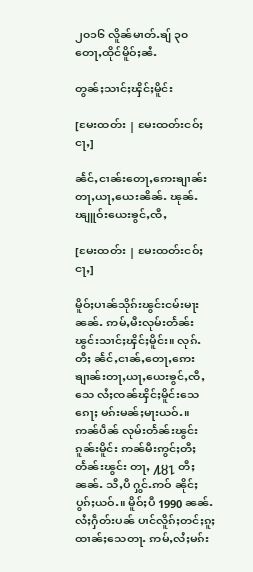၂၀၁၆ လိူၼ်မၢတ်ႉၶျ် ၃၀ တေႃႇထိုင်မိူဝ်ႈၼႆႉ

တွၼ်ႈသၢင်ႈၾိင်ႈမိူင်း

[မႄးထတ်း | မႄးထတ်းငဝ်ႈငႃႇ]

ၼႅင်ႇငၢၼ်းတေႃႇဢေးၶျၢၼ်းတႃႇယႃႇယေးၼိၼ်ႉ ၽုၼ်ႉၽျူဝ်းယေးၶွင်ႇၸီႇ

[မႄးထတ်း | မႄးထတ်းငဝ်ႈငႃႇ]

မိူဝ်ႈပၢၼ်သိုၵ်းၽွင်းငမ်းမႃးၼၼ်ႉ ဢမ်ႇမီးလုမ်းတႅၼ်းၽွင်းသၢင်ႈၾိင်ႈမိူင်း။ လုၵ်ႉတီႈ ၼႅင်ႇငၢၼ်ႇတေႃႇဢေးၶျၢၼ်းတႃႇယႃႇယေးၶွင်ႇၸီႇသေ လႆႈၸၼ်ၾိင်ႈမိူင်းသေၵေႃႈ မၵ်းမၼ်ႈမႃးယဝ်ႉ။ ဢၼ်ပဵၼ် လုမ်းတႅၼ်းၽွင်းၵူၼ်းမိူင်း ဢၼ်မီးဢွင်ႈတီႈ တႅၼ်းၽွင်း တႃႇ ႔႘႑ တီႈၼၼ်ႉ သီႇပီ ႁွင်ႉဢဝ် ၼိုင်ႈပွၵ်ႈယဝ်ႉ။ မိူဝ်ႈပီ 1990 ၼၼ်ႉ လႆႈႁဵတ်းပၼ် ပၢင်လိူၵ်ႈတင်ႈၵူႈထၢၼ်ႈသေတႃႉ ဢမ်ႇလႆႈမၵ်း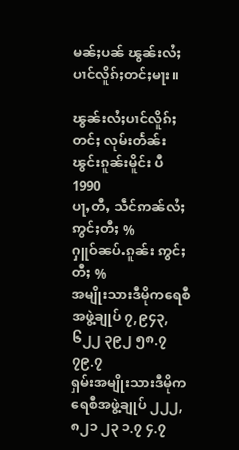မၼ်ႈပၼ် ၽွၼ်းလႆႈပၢင်လိူၵ်ႈတင်ႈမႃး။

ၽွၼ်းလႆႈပၢင်လိူၵ်ႈတင်ႈ လုမ်းတႅၼ်းၽွင်းၵူၼ်းမိူင်း ပီ 1990
ပႃႇတီႇ သဵင်ဢၼ်လႆႈ ဢွင်ႈတီႈ %
ႁူဝ်ၼပ်ႉၵူၼ်း ဢွင်ႈတီႈ %
အမျိုးသားဒီမိုကရေစီအဖွဲ့ချုပ် ၇,၉၄၃,၆၂၂ ၃၉၂ ၅၈.၇ ၇၉.၇
ရှမ်းအမျိုးသားဒီမိုကရေစီအဖွဲ့ချုပ် ၂၂၂,၈၂၁ ၂၃ ၁.၇ ၄.၇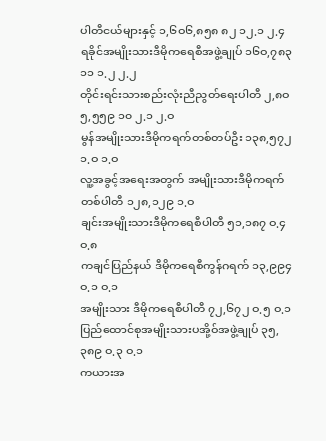ပါတီငယ်များနှင့် ၁,၆ဝ၆,၈၅၈ ၈၂ ၁၂.၁ ၂.၄
ရခိုင်အမျိုးသားဒီမိုကရေစီအဖွဲ့ချုပ် ၁၆ဝ,၇၈၃ ၁၁ ၁.၂ ၂.၂
တိုင်းရင်းသားစည်းလုံးညီညွတ်ရေးပါတီ ၂,၈ဝ၅,၅၅၉ ၁၀ ၂.၁ ၂.ဝ
မွန်အမျိုးသားဒီမိုကရက်တစ်တပ်ဦး ၁၃၈,၅၇၂ ၁.ဝ ၁.ဝ
လူ့အခွင့်အရေးအတွက် အမျိုးသားဒီမိုကရက်တစ်ပါတီ ၁၂၈,၁၂၉ ၁.ဝ
ချင်းအမျိုးသားဒီမိုကရေစီပါတီ ၅၁,၁၈၇ ဝ.၄ ဝ.၈
ကချင်ပြည်နယ် ဒီမိုကရေစီကွန်ဂရက် ၁၃,၉၉၄ ဝ.၁ ဝ.၁
အမျိုးသား ဒီမိုကရေစီပါတီ ၇၂,၆၇၂ ဝ.၅ ဝ.၁
ပြည်ထောင်စုအမျိုးသားပအို့ဝ်အဖွဲ့ချုပ် ၃၅,၃၈၉ ဝ.၃ ဝ.၁
ကယားအ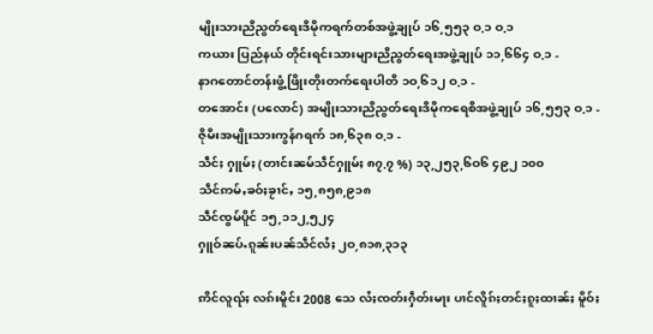မျိုးသားညီညွတ်ရေးဒီမိုကရက်တစ်အဖွဲ့ချုပ် ၁၆,၅၅၃ ဝ.၁ ဝ.၁
ကယား ပြည်နယ် တိုင်းရင်းသားများညီညွတ်ရေးအဖွဲ့ချုပ် ၁၁,၆၆၄ ဝ.၁ -
နာဂတောင်တန်းဖွံ့ဖြိုးတိုးတက်ရေးပါတီ ၁ဝ,၆၁၂ ဝ.၁ -
တအောင်း (ပလောင်) အမျိုးသားညီညွတ်ရေးဒီမိုကရေစီအဖွဲ့ချုပ် ၁၆,၅၅၃ ဝ.၁ -
ဇိုမီးအမျိုးသားကွန်ဂရက် ၁၈,၆၃၈ ဝ.၁ -
သဵင်ႈ ႁူမ်ႈ (တၢင်းၼမ်သဵင်ႁူမ်ႈ ၈၇.၇ %) ၁၃,၂၅၃,၆ဝ၆ ၄၉၂ ၁၀၀
သဵင်ဢမ်ႇၶဝ်ႈၶႂၢင်ႇ ၁၅,၈၅၈,၉၁၈
သဵင်ၸွမ်ပိူင် ၁၅,၁၁၂,၅၂၄
ႁူဝ်ၼပ်ႉၵူၼ်းပၼ်သဵင်လႆႈ ၂ဝ,၈၁၈,၃၁၃

ဢိင်လူၺ်ႈ လၵ်းမိူင်း 2008 သေ လႆႈၸတ်းႁဵတ်းမႃး ပၢင်လိူၵ်ႈတင်ႈၵူႈထၢၼ်ႈ မိူဝ်ႈ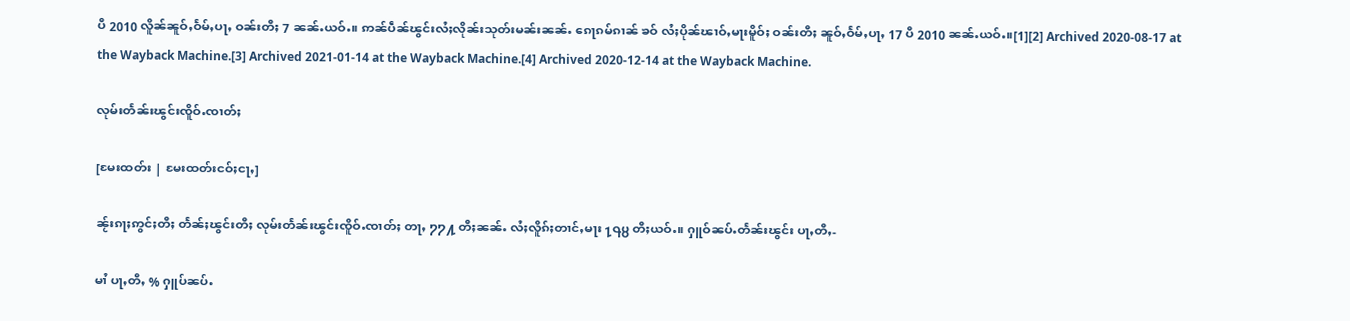ပီ 2010 လိူၼ်ၼူဝ်ႇဝႅမ်ႇပႃႇ ဝၼ်းတီႈ 7 ၼၼ်ႉယဝ်ႉ။ ဢၼ်ပဵၼ်ၽွင်းလႆႈလိုၼ်းသုတ်းမၼ်းၼၼ်ႉ ၵေႃၵမ်ၵၢၼ် ၶဝ် လႆႈပိုၼ်ၽၢဝ်ႇမႃးမိူဝ်ႈ ဝၼ်းတီႈ ၼူဝ်ႇဝႅမ်ႇပႃႇ 17 ပီ 2010 ၼၼ်ႉယဝ်ႉ။[1][2] Archived 2020-08-17 at the Wayback Machine.[3] Archived 2021-01-14 at the Wayback Machine.[4] Archived 2020-12-14 at the Wayback Machine.

လုမ်းတႅၼ်းၽွင်းၸိူဝ်ႉၸၢတ်ႈ

[မႄးထတ်း | မႄးထတ်းငဝ်ႈငႃႇ]

ၼႂ်းၵႃႈဢွင်ႈတီႈ တႅၼ်ႈၽွင်းတီႈ လုမ်းတႅၼ်းၽွင်းၸိူဝ်ႉၸၢတ်ႈ တႃႇ ႒႒႔ တီႈၼၼ်ႉ လႆႈလိူၵ်ႈတၢင်ႇမႃး ႑႖႘ တီႈယဝ်ႉ။ ႁူဝ်ၼပ်ႉတႅၼ်းၽွင်း ပႃႇတီႇ-

မၢႆ ပႃႇတီႇ % ႁူပ်ၼပ်ႉ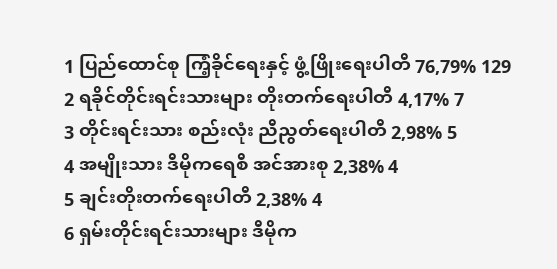1 ပြည်ထောင်စု ကြံ့ခိုင်ရေးနှင့် ဖွံ့ဖြိုးရေးပါတီ 76,79% 129
2 ရခိုင်တိုင်းရင်းသားများ တိုးတက်ရေးပါတီ 4,17% 7
3 တိုင်းရင်းသား စည်းလုံး ညီညွတ်ရေးပါတီ 2,98% 5
4 အမျိုးသား ဒီမိုကရေစီ အင်အားစု 2,38% 4
5 ချင်းတိုးတက်ရေးပါတီ 2,38% 4
6 ရှမ်းတိုင်းရင်းသားများ ဒီမိုက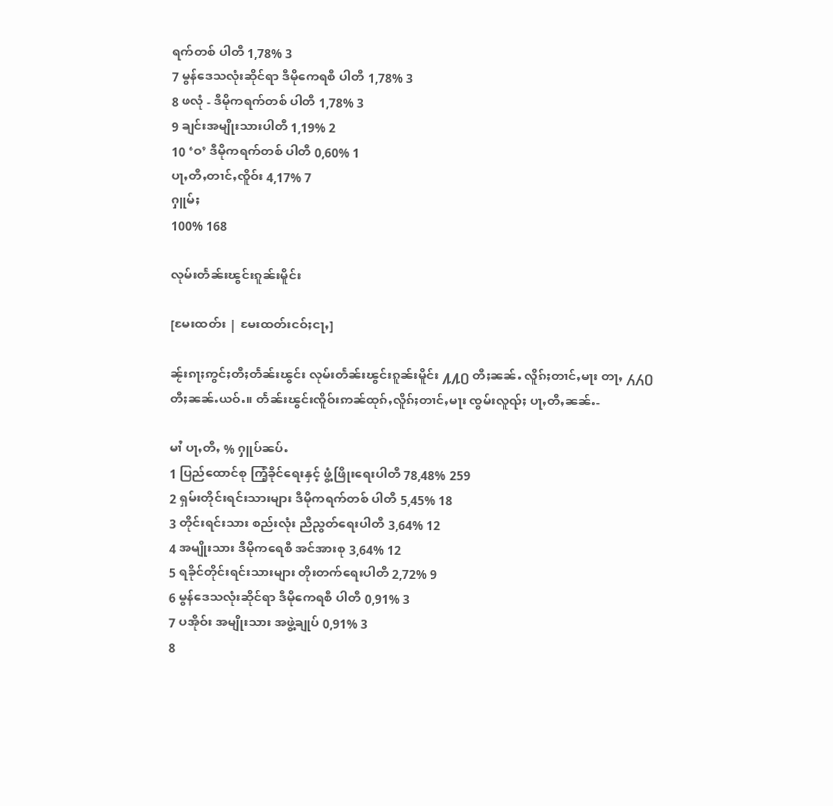ရက်တစ် ပါတီ 1,78% 3
7 မွန်ဒေသလုံးဆိုင်ရာ ဒီမိုကေရစီ ပါတီ 1,78% 3
8 ဖလုံ - ဒီမိုကရက်တစ် ပါတီ 1,78% 3
9 ချင်းအမျိုးသားပါတီ 1,19% 2
10 ‘ဝ’ ဒီမိုကရက်တစ် ပါတီ 0,60% 1
ပႃႇတီႇတၢင်ႇၸိူဝ်း 4,17% 7
ႁူမ်ႈ
100% 168

လုမ်းတႅၼ်းၽွင်းၵူၼ်းမိူင်း

[မႄးထတ်း | မႄးထတ်းငဝ်ႈငႃႇ]

ၼႂ်းၵႃႈဢွင်ႈတီႈတႅၼ်းၽွင်း လုမ်းတႅၼ်းၽွင်းၵူၼ်းမိူင်း ႔႔႐ တီႈၼၼ်ႉ လိူၵ်ႈတၢင်ႇမႃး တႃႇ ႓႓႐ တီႈၼၼ်ႉယဝ်ႉ။ တႅၼ်းၽွင်းၸိူဝ်းဢၼ်ထုၵ်ႇလိူၵ်ႈတၢင်ႇမႃး ၸွမ်းလူၺ်ႈ ပႃႇတီႇၼၼ်ႉ-

မၢႆ ပႃႇတီႇ % ႁူပ်ၼပ်ႉ
1 ပြည်ထောင်စု ကြံ့ခိုင်ရေးနှင့် ဖွံ့ဖြိုးရေးပါတီ 78,48% 259
2 ရှမ်းတိုင်းရင်းသားများ ဒီမိုကရက်တစ် ပါတီ 5,45% 18
3 တိုင်းရင်းသား စည်းလုံး ညီညွတ်ရေးပါတီ 3,64% 12
4 အမျိုးသား ဒီမိုကရေစီ အင်အားစု 3,64% 12
5 ရခိုင်တိုင်းရင်းသားများ တိုးတက်ရေးပါတီ 2,72% 9
6 မွန်ဒေသလုံးဆိုင်ရာ ဒီမိုကေရစီ ပါတီ 0,91% 3
7 ပအိုဝ်း အမျိုးသား အဖွဲ့ချုပ် 0,91% 3
8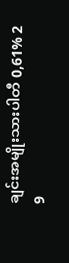ချင်းအမျိုးသားပါတီ 0,61% 2
9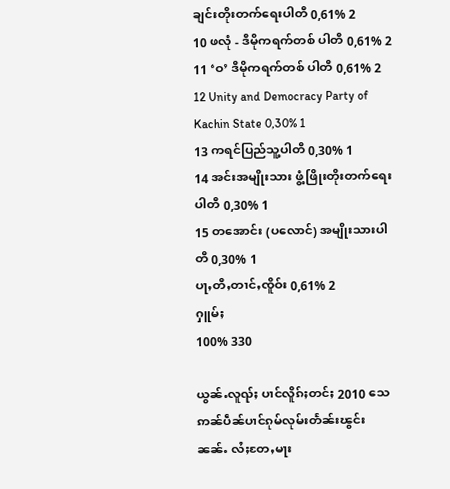ချင်းတိုးတက်ရေးပါတီ 0,61% 2
10 ဖလုံ - ဒီမိုကရက်တစ် ပါတီ 0,61% 2
11 ‘ဝ’ ဒီမိုကရက်တစ် ပါတီ 0,61% 2
12 Unity and Democracy Party of Kachin State 0,30% 1
13 ကရင်ပြည်သူ့ပါတီ 0,30% 1
14 အင်းအမျိုးသား ဖွံ့ဖြိုးတိုးတက်ရေး ပါတီ 0,30% 1
15 တအောင်း (ပလောင်) အမျိုးသားပါတီ 0,30% 1
ပႃႇတီႇတၢင်ႇၸိူဝ်း 0,61% 2
ႁူမ်ႈ
100% 330

ယွၼ်ႉလူၺ်ႈ ပၢင်လိူၵ်ႈတင်ႈ 2010 သေ ဢၼ်ပဵၼ်ပၢင်ၵုမ်လုမ်းတႅၼ်းၽွင်း ၼၼ်ႉ လႆႈတႄႇမႃး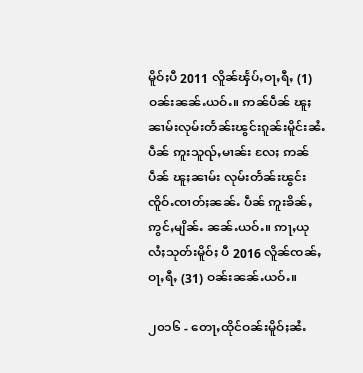မိူဝ်ႈပီ 2011 လိူၼ်ၾႅပ်ႇဝႃႇရီႇ (1) ဝၼ်းၼၼ်ႉယဝ်ႉ။ ဢၼ်ပဵၼ် ၽူႈၼၢမ်းလုမ်းတႅၼ်းၽွင်းၵူၼ်းမိူင်းၼႆႉ ပဵၼ် ဢူးသူၺ်ႇမၢၼ်း လႄႈ ဢၼ်ပဵၼ် ၽူႈၼၢမ်း လုမ်းတႅၼ်းၽွင်းၸိူဝ်ႉၸၢတ်ႈၼၼ်ႉ ပဵၼ် ဢူးၶိၼ်ႇဢွင်ႇမျိၼ်ႉ ၼၼ်ႉယဝ်ႉ။ ဢႃႇယု လႆႈသုတ်းမိူဝ်ႈ ပီ 2016 လိူၼ်ၸၼ်ႇဝႃႇရီႇ (31) ဝၼ်းၼၼ်ႉယဝ်ႉ။

၂၀၁၆ - တေႃႇထိုင်ဝၼ်းမိူဝ်ႈၼႆႉ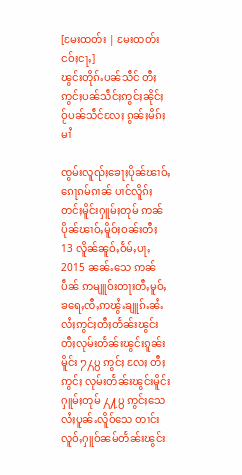[မႄးထတ်း | မႄးထတ်းငဝ်ႈငႃႇ]
ၽွင်းတိုၵ်ႉပၼ်သဵင် တီႈဢွင်ႈပၼ်သဵင်ႈဢွင်ႈၼိုင်ႈ
ဝႂ်ပၼ်သဵင်လႄႈ ၵွၼ်ႈမိၵ်ႈမၢႆ

ၸွမ်းလူၺ်ႈၶေႃႈပိုၼ်ၽၢဝ်ႇ ၵေႃၵမ်ၵၢၼ် ပၢင်လိူၵ်ႈတင်ႈမိူင်းႁူမ်ႈတုမ် ဢၼ်ပိုၼ်ၽၢဝ်ႇမိူဝ်ႈဝၼ်းတီႈ 13 လိူၼ်ၼူဝ်ႇဝႅမ်ႇပႃႇ 2015 ၼၼ်ႉသေ ဢၼ်ပဵၼ် ဢမျူဝ်းတႃးတီႇမူဝ်ႇၶရေႇၸီႇဢၽွႆႉၶျူၵ်ႉၼႆႉ လႆႈဢွင်ႈတီႈတႅၼ်းၽွင်း တီႈလုမ်းတႅၼ်းၽွင်းၵူၼ်းမိူင်း ႒႓႘ ဢွင်ႈ လႄႈ တီႈဢွင်ႈ လုမ်းတႅၼ်းၽွင်းမိူင်းႁူမ်ႈတုမ် ႓႔႘ ဢွင်ႈသေ လႆႈပူၼ်ႉလိူဝ်သေ တၢင်းလူဝ်ႇႁူဝ်ၼမ်တႅၼ်းၽွင်း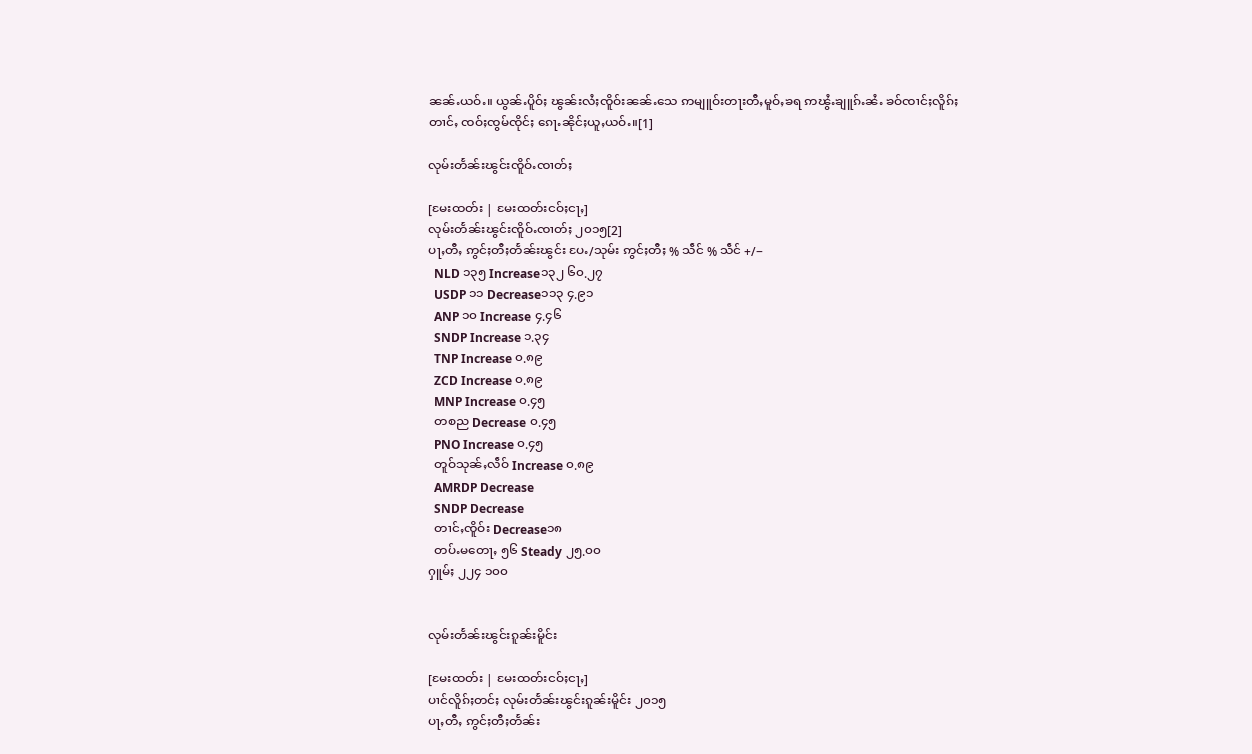ၼၼ်ႉယဝ်ႉ။ ယွၼ်ႉပိူဝ်ႈ ၽွၼ်းလႆႈၸိူဝ်းၼၼ်ႉသေ ဢမျူဝ်းတႃးတီႇမူဝ်ႇၶရ ဢၽွႆႉၶျူၵ်ႉၼႆႉ ၶဝ်ၸၢင်ႈလိူၵ်ႈတၢင်ႇ ၸဝ်ႈၸွမ်ၸိုင်ႈ ၵေႃႉၼိုင်ႈယူႇယဝ်ႉ။[1]

လုမ်းတႅၼ်းၽွင်းၸိူဝ်ႉၸၢတ်ႈ

[မႄးထတ်း | မႄးထတ်းငဝ်ႈငႃႇ]
လုမ်းတႅၼ်းၽွင်းၸိူဝ်ႉၸၢတ်ႈ ၂၀၁၅[2]
ပႃႇတီႇ ဢွင်ႈတီႈတႅၼ်းၽွင်း ပႄႉ/သုမ်း ဢွင်ႈတီႈ % သဵင် % သဵင် +/−
  NLD ၁၃၅ Increase၁၃၂ ၆၀.၂၇
  USDP ၁၁ Decrease၁၁၃ ၄.၉၁
  ANP ၁၀ Increase ၄.၄၆
  SNDP Increase ၁.၃၄
  TNP Increase ၀.၈၉
  ZCD Increase ၀.၈၉
  MNP Increase ၀.၄၅
  တစည Decrease ၀.၄၅
  PNO Increase ၀.၄၅
  တူဝ်သုၼ်ႇလဵဝ် Increase ၀.၈၉
  AMRDP Decrease
  SNDP Decrease
  တၢင်ႇၸိူဝ်း Decrease၁၈
  တပ်ႉမတေႃႇ ၅၆ Steady ၂၅.၀၀
ႁူမ်ႈ ၂၂၄ ၁၀၀


လုမ်းတႅၼ်းၽွင်းၵူၼ်းမိူင်း

[မႄးထတ်း | မႄးထတ်းငဝ်ႈငႃႇ]
ပၢင်လိူၵ်ႈတင်ႈ လုမ်းတႅၼ်းၽွင်းၵူၼ်းမိူင်း ၂၀၁၅
ပႃႇတီႇ ဢွင်ႈတီႈတႅၼ်း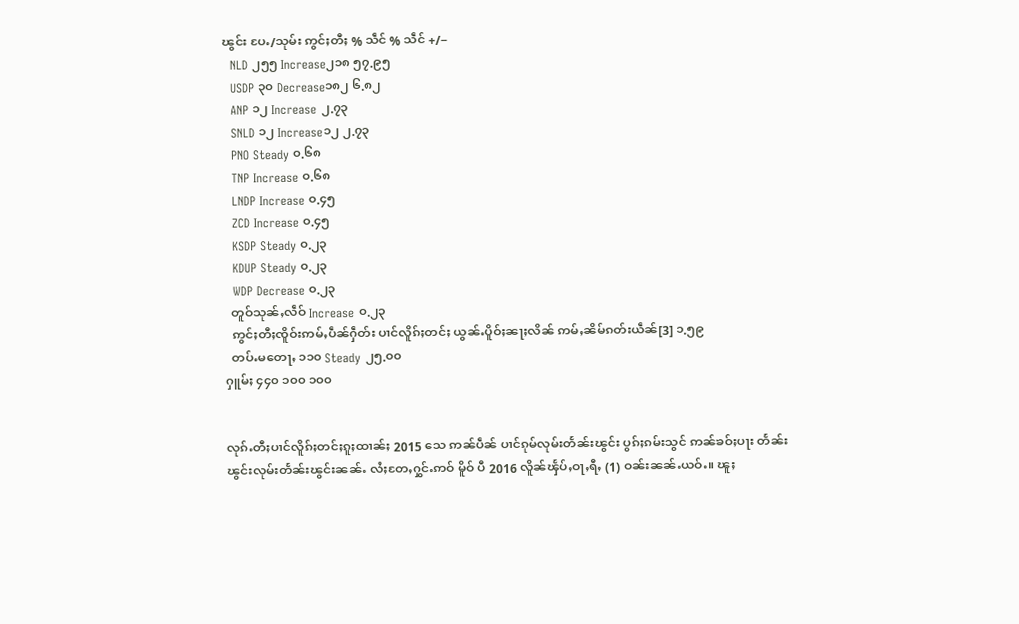ၽွင်း ပႄႉ/သုမ်း ဢွင်ႈတီႈ % သဵင် % သဵင် +/−
  NLD ၂၅၅ Increase၂၁၈ ၅၇.၉၅
  USDP ၃၀ Decrease၁၈၂ ၆.၈၂
  ANP ၁၂ Increase ၂.၇၃
  SNLD ၁၂ Increase၁၂ ၂.၇၃
  PNO Steady ၀.၆၈
  TNP Increase ၀.၆၈
  LNDP Increase ၀.၄၅
  ZCD Increase ၀.၄၅
  KSDP Steady ၀.၂၃
  KDUP Steady ၀.၂၃
  WDP Decrease ၀.၂၃
  တူဝ်သုၼ်ႇလဵဝ် Increase ၀.၂၃
  ဢွင်ႈတီႈၸိူဝ်းဢမ်ႇပဵၼ်ႁဵတ်း ပၢင်လိူၵ်ႈတင်ႈ ယွၼ်ႉပိူဝ်ႈၼႃႈလိၼ် ဢမ်ႇၼိမ်ၵတ်းယဵၼ်[3] ၁.၅၉
  တပ်ႉမတေႃႇ ၁၁၀ Steady ၂၅.၀၀
ႁူမ်ႈ ၄၄၀ ၁၀၀ ၁၀၀


လုၵ်ႉတီႈပၢင်လိူၵ်ႈတင်ႈၵူႈထၢၼ်ႈ 2015 သေ ဢၼ်ပဵၼ် ပၢင်ၵုမ်လုမ်းတႅၼ်းၽွင်း ပွၵ်ႈၵမ်းသွင် ဢၼ်ၶဝ်ႈပႃး တႅၼ်းၽွင်းလုမ်းတႅၼ်းၽွင်းၼၼ်ႉ လႆႈတႄႇႁွင်ႉဢဝ် မိူဝ် ပီ 2016 လိူၼ်ၾႅပ်ႇဝႃႇရီႇ (1) ဝၼ်းၼၼ်ႉယဝ်ႉ။ ၽူႈ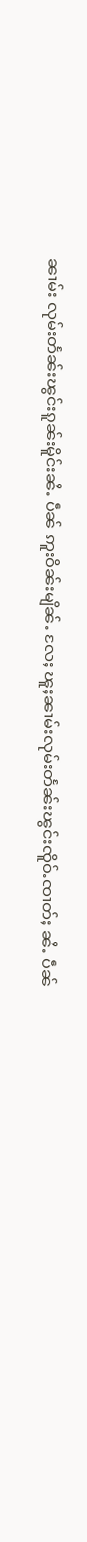ၼၢမ်း လုမ်းတႅၼ်းၽွင်းၵူၼ်းမိူင်းၼႆႉ ပဵၼ် ဢူးဝိၼ်းမျိၼ်ႉ လႄႈ ၽူႈၼၢမ်းလုမ်းတႅၼ်းၽွင်းၸိူဝ်ႉၸၢတ်ႈ ၼႆႉ ပဵၼ်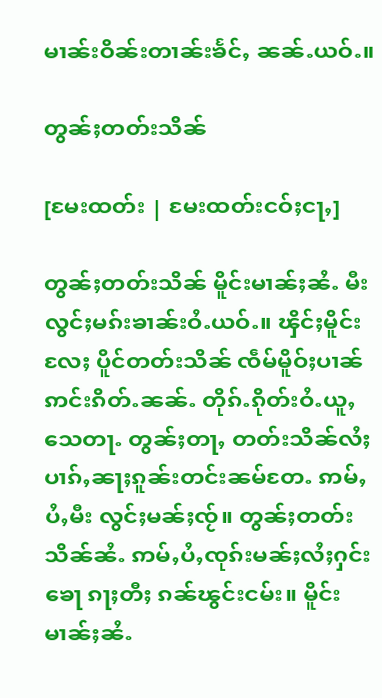မၢၼ်းဝိၼ်းတၢၼ်းၶႅင်ႇ ၼၼ်ႉယဝ်ႉ။

တွၼ်ႈတတ်းသိၼ်

[မႄးထတ်း | မႄးထတ်းငဝ်ႈငႃႇ]

တွၼ်ႈတတ်းသိၼ် မိူင်းမၢၼ်ႈၼႆႉ မီးလွင်ႈမၵ်းၶၢၼ်းဝႆႉယဝ်ႉ။ ၾိင်ႈမိူင်းလႄႈ ပိူင်တတ်းသိၼ် ၸဵမ်မိူဝ်ႈပၢၼ်ဢင်းၵိတ်ႉၼၼ်ႉ တိုၵ်ႉၵိုတ်းဝႆႉယူႇသေတႃႉ တွၼ်ႈတႃႇ တတ်းသိၼ်လႆႈ ပၢၵ်ႇၼႃႈၵူၼ်းတင်းၼမ်တႄႉ ဢမ်ႇပႆႇမီး လွင်ႈမၼ်ႈၸႂ်။ တွၼ်ႈတတ်းသိၼ်ၼႆႉ ဢမ်ႇပႆႇၸုၵ်းမၼ်ႈလႆႈႁင်းၶေႃ ၵႃႈတီႈ ၵၼ်ၽွင်းငမ်း။ မိူင်းမၢၼ်ႈၼႆႉ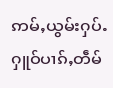ဢမ်ႇယွမ်းႁပ်ႉ ႁူဝ်ပၢၵ်ႇတဵမ်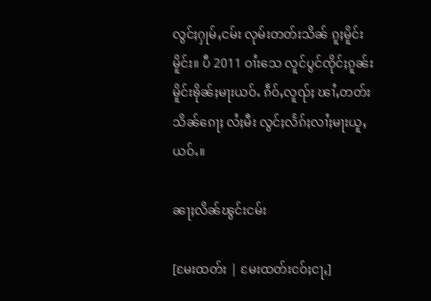လွင်ႈႁုမ်ႇငမ်း လုမ်းတတ်းသိၼ် ၵူႈမိူင်းမိူင်း။ ပီ 2011 ဝၢႆးသေ လူင်ပွင်ၸိုင်ႈၵူၼ်းမိူင်းၶိုၼ်ႈမႃးယဝ်ႉ ၵဵဝ်ႇလူၺ်ႈ ၽၢႆႇတတ်းသိၼ်ၵေႃႈ လႆႈမီး လွင်ႈလႅၵ်ႈလၢႆႈမႃးယူႇယဝ်ႉ။

ၼႃႈလိၼ်ၽွင်းငမ်း

[မႄးထတ်း | မႄးထတ်းငဝ်ႈငႃႇ]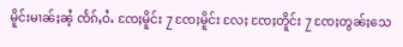မိူင်းမၢၼ်ႈၼႆ့ ၸႅၵ်ႇဝႆႉ ၸႄႈမိူင်း ႗ ၸႄႈမိူင်း လႄႈ ၸႄႈတိူင်း ႗ ၸႄႈတွၼ်ႈသေ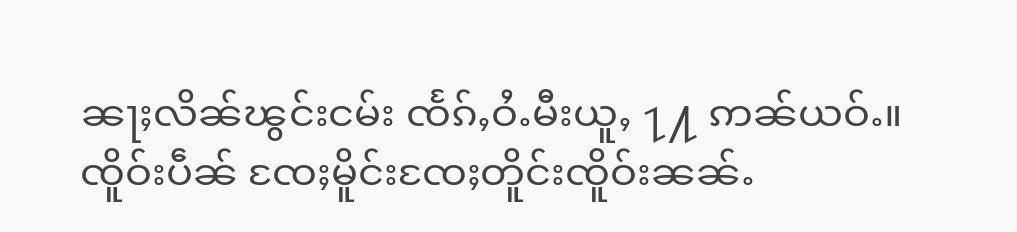ၼႃႈလိၼ်ၽွင်းငမ်း ၸႅၵ်ႇဝႆႉမီးယူႇ ႑႔ ဢၼ်ယဝ်ႉ။ ၸိူဝ်းပဵၼ် ၸႄႈမိူင်းၸႄႈတိူင်းၸိူဝ်းၼၼ်ႉ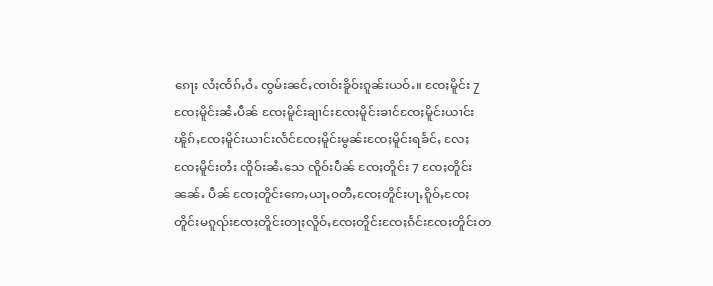ၵေႃႈ လႆႈၸႅၵ်ႇဝႆႉ ၸွမ်းၼင်ႇၸၢဝ်းၶိူဝ်းၵူၼ်းယဝ်ႉ။ ၸႄႈမိူင်း ႗ ၸႄႈမိူင်းၼႆႉပဵၼ် ၸႄႈမိူင်းၶျၢင်းၸႄႈမိူင်းၶၢင်ၸႄႈမိူင်းယၢင်းၽိူၵ်ႇၸႄႈမိူင်းယၢင်းလႅင်ၸႄႈမိူင်းမွၼ်းၸႄႈမိူင်းရၶႅင်ႇ လႄႈ ၸႄႈမိူင်းတႆး ၸိူဝ်းၼႆႉသေ ၸိူဝ်းပဵၼ် ၸႄႈတိူင်း 7 ၸႄႈတိူင်းၼၼ်ႉ ပဵၼ် ၸႄႈတိူင်းဢေႇယႃႇဝတီႇၸႄႈတိူင်းပႃႇၵိူဝ်ႇၸႄႈတိူင်းမၵူၺ်းၸႄႈတိူင်းတႃႈလိူဝ်ႇၸႄႈတိူင်းၸႄႈၵႅင်းၸႄႈတိူင်းတ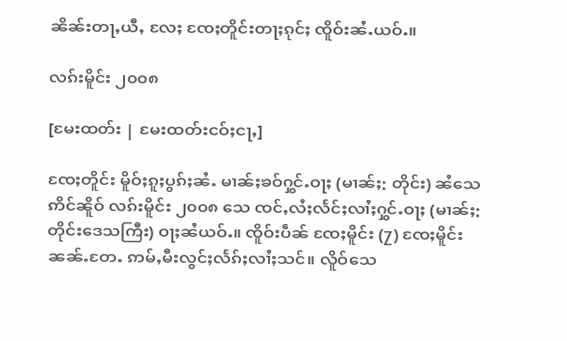ၼိၼ်းတႃႇယီႇ လႄႈ ၸႄႈတိူင်းတႃႈၵုင်ႈ ၸိူဝ်းၼႆႉယဝ်ႉ။

လၵ်းမိူင်း ၂၀၀၈

[မႄးထတ်း | မႄးထတ်းငဝ်ႈငႃႇ]

ၸႄႈတိူင်း မိူဝ်ႈၵူႈပွၵ်ႈၼႆႉ မၢၼ်ႈၶဝ်ႁွင်ႉဝႃႈ (မၢၼ်ႈ: တိုင်း) ၼႆသေ ဢိင်ၼိူဝ် လၵ်းမိူင်း ၂၀၀၈ သေ ၸင်ႇလႆႈလႅင်ႈလၢႆႈႁွင်ႉဝႃႈ (မၢၼ်ႈ: တိုင်းဒေသကြီး) ဝႃႈၼႆယဝ်ႉ။ ၸိူဝ်းပဵၼ် ၸႄႈမိူင်း (႗) ၸႄႈမိူင်းၼၼ်ႉတႄႉ ဢမ်ႇမီးလွင်ႈလႅၵ်ႈလၢႆႈသင်။ လိူဝ်သေ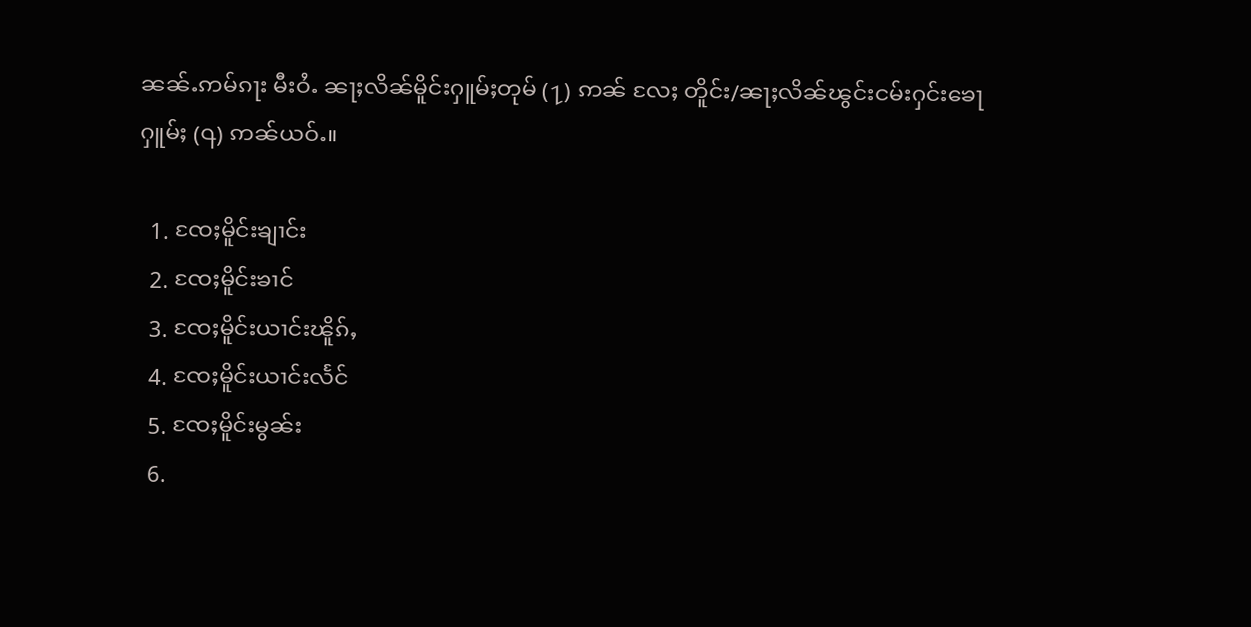ၼၼ်ႉဢမ်ၵႃး မီးဝႆႉ ၼႃႈလိၼ်မိူင်းႁူမ်ႈတုမ် (႑) ဢၼ် လႄႈ တိူင်း/ၼႃႈလိၼ်ၽွင်းငမ်းႁင်းၶေႃ ႁူမ်ႈ (႖) ဢၼ်ယဝ်ႉ။

  1. ၸႄႈမိူင်းၶျၢင်း
  2. ၸႄႈမိူင်းၶၢင်
  3. ၸႄႈမိူင်းယၢင်းၽိူၵ်ႇ
  4. ၸႄႈမိူင်းယၢင်းလႅင်
  5. ၸႄႈမိူင်းမွၼ်း
  6.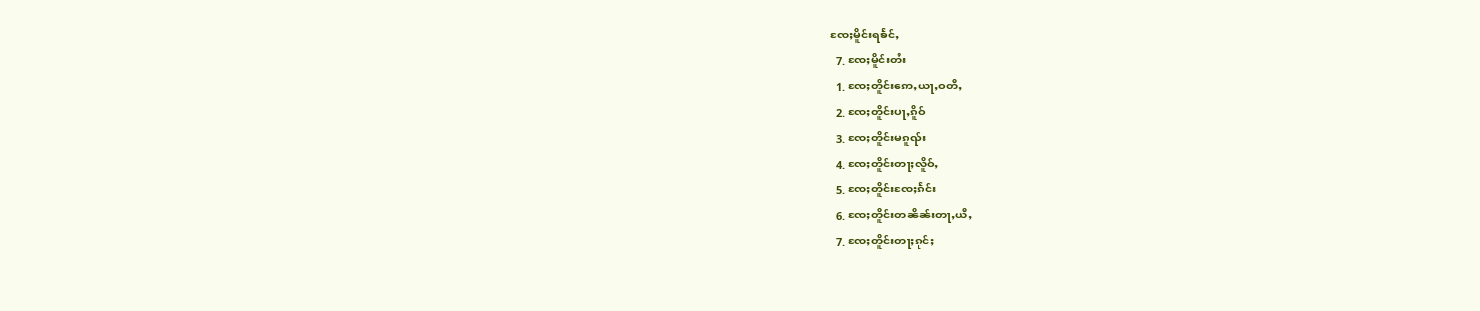ၸႄႈမိူင်းရꧠႅင်ႇ
  7. ၸႄႈမိူင်းတႆး
  1. ၸႄႈတိူင်းဢေႇယႃႇဝတီႇ
  2. ၸႄႈတိူင်းပႃႇၵိူဝ်
  3. ၸႄႈတိူင်းမၵူၺ်း
  4. ၸႄႈတိူင်းတႃႈလိူဝ်ႇ
  5. ၸႄႈတိူင်းၸႄႈၵႅင်း
  6. ၸႄႈတိူင်းတၼိၼ်းတႃႇယီႇ
  7. ၸႄႈတိူင်းတႃႈၵုင်ႈ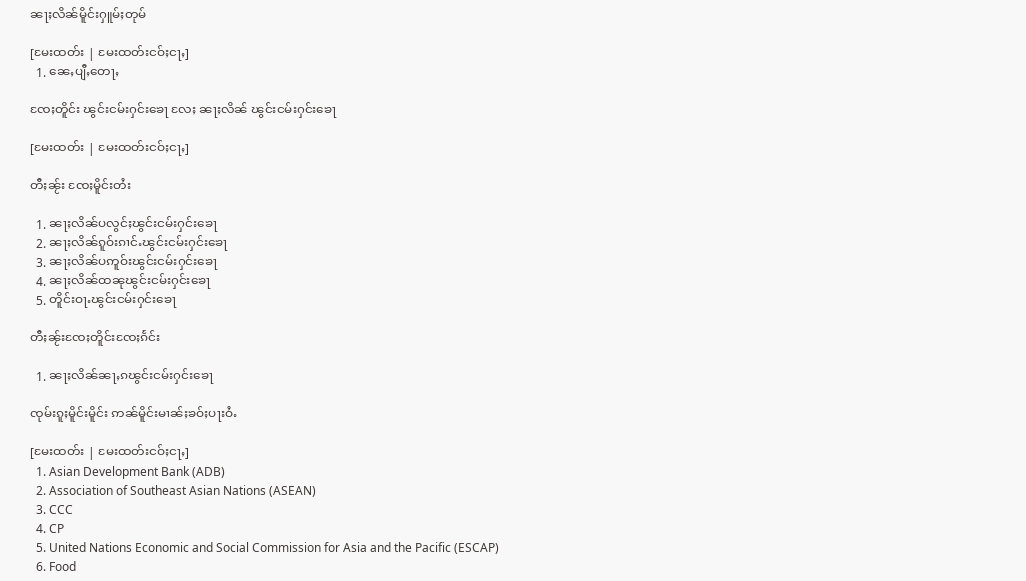ၼႃႈလိၼ်မိူင်းႁူမ်ႈတုမ်

[မႄးထတ်း | မႄးထတ်းငဝ်ႈငႃႇ]
  1. ၼေႇပျီႇတေႃႇ

ၸႄႈတိူင်း ၽွင်းငမ်းႁင်းၶေႃ လႄႈ ၼႃႈလိၼ် ၽွင်းငမ်းႁင်းၶေႃ

[မႄးထတ်း | မႄးထတ်းငဝ်ႈငႃႇ]

တီႈၼႂ်း ၸႄႈမိူင်းတႆး

  1. ၼႃႈလိၼ်ပလွင်ႈၽွင်းငမ်းႁင်းၶေႃ
  2. ၼႃႈလိၼ်ၵူဝ်းၵၢင်ႉၽွင်းငမ်းႁင်းၶေႃ
  3. ၼႃႈလိၼ်ပဢူဝ်းၽွင်းငမ်းႁင်းၶေႃ
  4. ၼႃႈလိၼ်ထၼုၽွင်းငမ်းႁင်းၶေႃ
  5. တိူင်းဝႃႉၽွင်းငမ်းႁင်းၶေႃ

တီႈၼႂ်းၸႄႈတိူင်းၸႄႈၵႅင်း

  1. ၼႃႈလိၼ်ၼႃႇၵၽွင်းငမ်းႁင်းၶေႃ

ၸုမ်းၵူႈမိူင်းမိူင်း ဢၼ်မိူင်းမၢၼ်ႈၶဝ်ႈပႃးဝႆႉ

[မႄးထတ်း | မႄးထတ်းငဝ်ႈငႃႇ]
  1. Asian Development Bank (ADB)
  2. Association of Southeast Asian Nations (ASEAN)
  3. CCC
  4. CP
  5. United Nations Economic and Social Commission for Asia and the Pacific (ESCAP)
  6. Food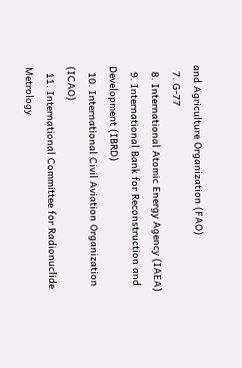and Agriculture Organization (FAO)
  7. G-77
  8. International Atomic Energy Agency (IAEA)
  9. International Bank for Reconstruction and Development (IBRD)
  10. International Civil Aviation Organization (ICAO)
  11. International Committee for Radionuclide Metrology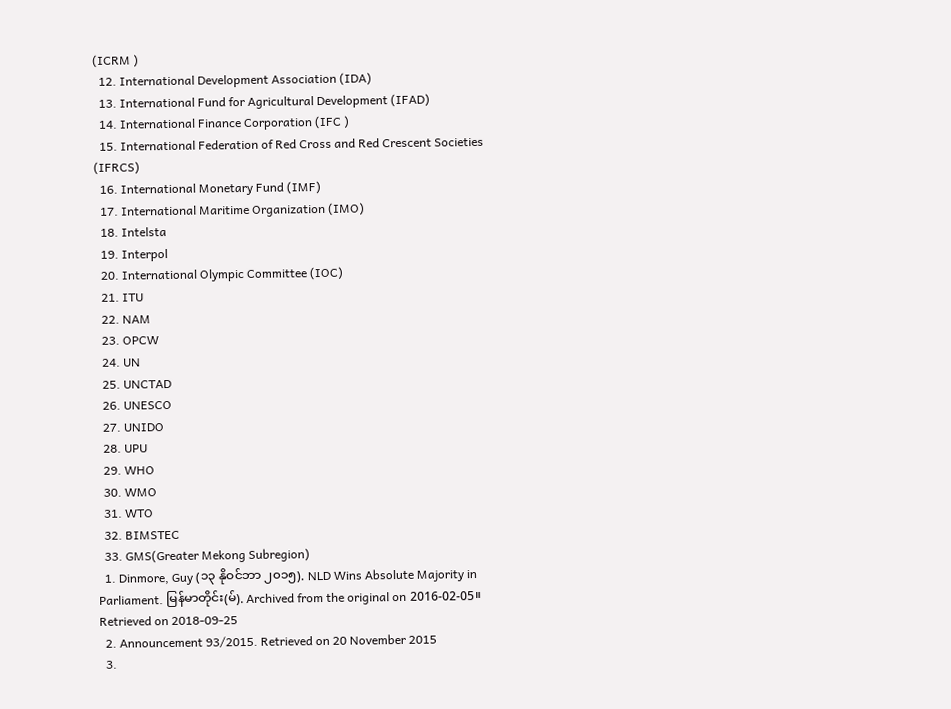(ICRM )
  12. International Development Association (IDA)
  13. International Fund for Agricultural Development (IFAD)
  14. International Finance Corporation (IFC )
  15. International Federation of Red Cross and Red Crescent Societies (IFRCS)
  16. International Monetary Fund (IMF)
  17. International Maritime Organization (IMO)
  18. Intelsta
  19. Interpol
  20. International Olympic Committee (IOC)
  21. ITU
  22. NAM
  23. OPCW
  24. UN
  25. UNCTAD
  26. UNESCO
  27. UNIDO
  28. UPU
  29. WHO
  30. WMO
  31. WTO
  32. BIMSTEC
  33. GMS(Greater Mekong Subregion)
  1. Dinmore, Guy (၁၃ နိုဝင်ဘာ ၂၀၁၅). NLD Wins Absolute Majority in Parliament. မြန်မာတိုင်း(မ်). Archived from the original on 2016-02-05။ Retrieved on 2018-09-25
  2. Announcement 93/2015. Retrieved on 20 November 2015
  3.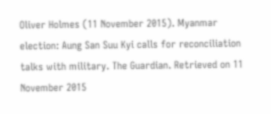Oliver Holmes (11 November 2015). Myanmar election: Aung San Suu Kyi calls for reconciliation talks with military. The Guardian. Retrieved on 11 November 2015